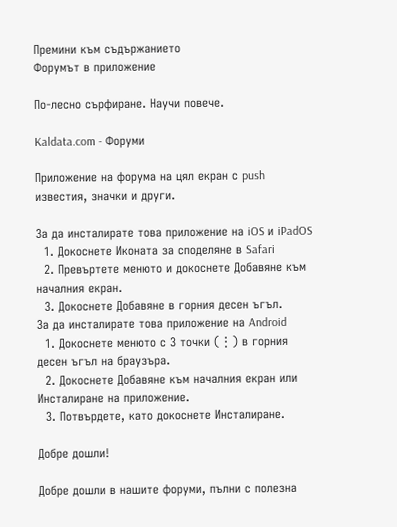Премини към съдържанието
Форумът в приложение

По-лесно сърфиране. Научи повече.

Kaldata.com - Форуми

Приложение на форума на цял екран с push известия, значки и други.

За да инсталирате това приложение на iOS и iPadOS
  1. Докоснете Иконата за споделяне в Safari
  2. Превъртете менюто и докоснете Добавяне към началния екран.
  3. Докоснете Добавяне в горния десен ъгъл.
За да инсталирате това приложение на Android
  1. Докоснете менюто с 3 точки (⋮) в горния десен ъгъл на браузъра.
  2. Докоснете Добавяне към началния екран или Инсталиране на приложение.
  3. Потвърдете, като докоснете Инсталиране.

Добре дошли!

Добре дошли в нашите форуми, пълни с полезна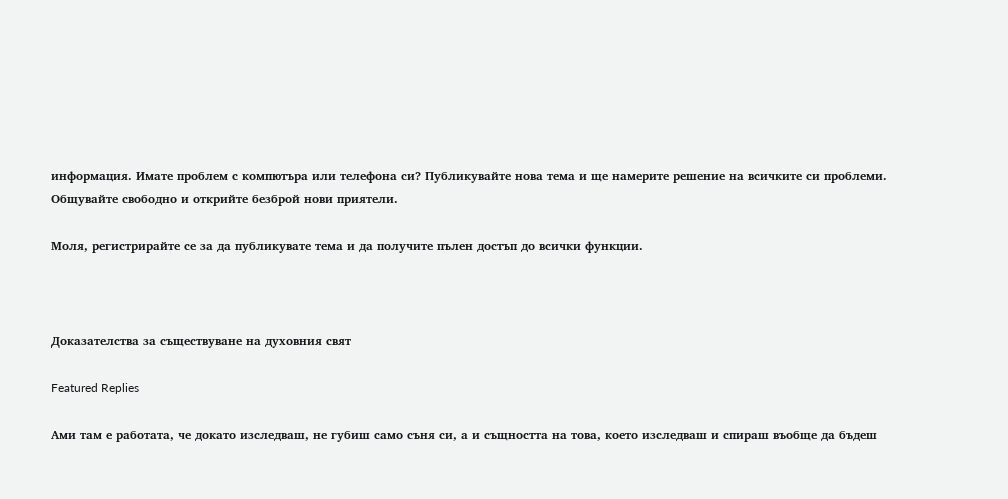информация. Имате проблем с компютъра или телефона си? Публикувайте нова тема и ще намерите решение на всичките си проблеми. Общувайте свободно и открийте безброй нови приятели.

Моля, регистрирайте се за да публикувате тема и да получите пълен достъп до всички функции.



Доказателства за съществуване на духовния свят

Featured Replies

Ами там е работата, че докато изследваш, не губиш само съня си, а и същността на това, което изследваш и спираш въобще да бъдеш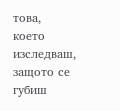това, което изследваш, защото се губиш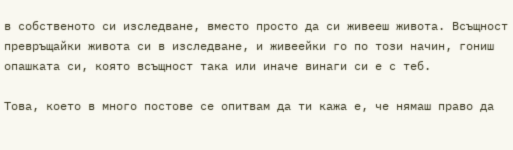в собственото си изследване, вместо просто да си живееш живота. Всъщност превръщайки живота си в изследване, и живеейки го по този начин, гониш опашката си, която всъщност така или иначе винаги си е с теб.

Това, което в много постове се опитвам да ти кажа е, че нямаш право да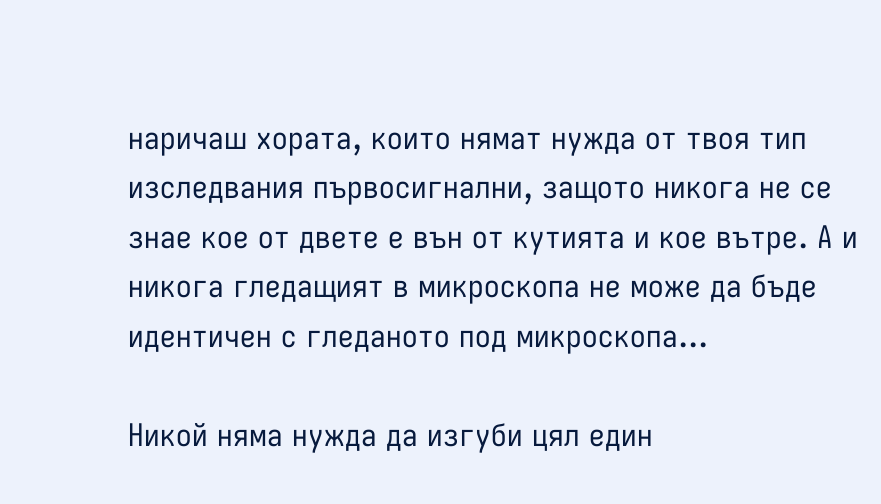наричаш хората, които нямат нужда от твоя тип изследвания първосигнални, защото никога не се знае кое от двете е вън от кутията и кое вътре. А и никога гледащият в микроскопа не може да бъде идентичен с гледаното под микроскопа...

Никой няма нужда да изгуби цял един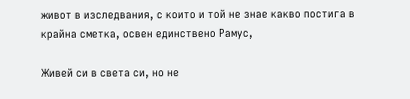живот в изследвания, с които и той не знае какво постига в крайна сметка, освен единствено Рамус,

Живей си в света си, но не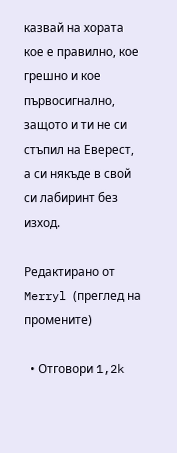казвай на хората кое е правилно, кое грешно и кое първосигнално, защото и ти не си стъпил на Еверест, а си някъде в свой си лабиринт без изход.

Редактирано от Merryl (преглед на промените)

  • Отговори 1,2k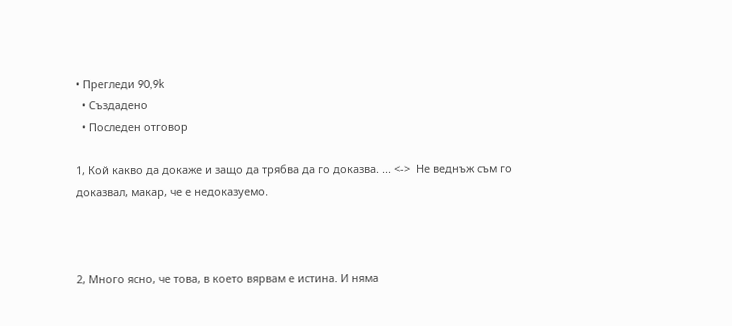• Прегледи 90,9k
  • Създадено
  • Последен отговор

1, Кой какво да докаже и защо да трябва да го доказва. ... <->  Не веднъж съм го доказвал, макар, че е недоказуемо.



2, Много ясно, че това, в което вярвам е истина. И няма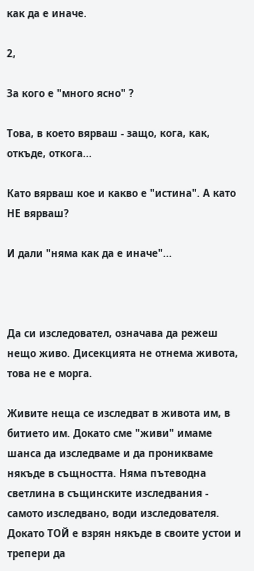как да е иначе.

2,

За кого е "много ясно" ?

Това, в което вярваш - защо, кога, как, откъде, откога...

Като вярваш кое и какво е "истина". А като НЕ вярваш?

И дали "няма как да е иначе"...



Да си изследовател, означава да режеш нещо живо. Дисекцията не отнема живота, това не е морга.

Живите неща се изследват в живота им, в битието им. Докато сме "живи" имаме шанса да изследваме и да проникваме някъде в същността. Няма пътеводна светлина в същинските изследвания - самото изследвано, води изследователя. Докато ТОЙ е взрян някъде в своите устои и трепери да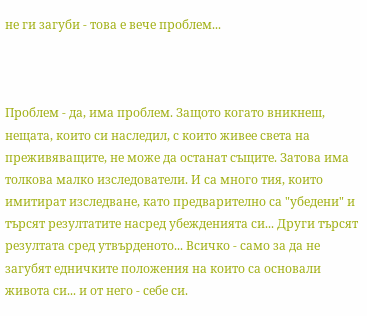не ги загуби - това е вече проблем...



Проблем - да, има проблем. Защото когато вникнеш, нещата, които си наследил, с които живее света на преживяващите, не може да останат същите. Затова има толкова малко изследователи. И са много тия, които имитират изследване, като предварително са "убедени" и търсят резултатите насред убежденията си... Други търсят резултата сред утвърденото... Всичко - само за да не загубят едничките положения на които са основали живота си... и от него - себе си.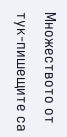Множеството от тук-пишещите са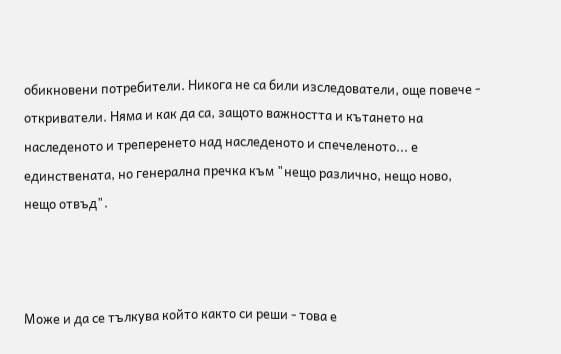обикновени потребители. Никога не са били изследователи, още повече - откриватели. Няма и как да са, защото важността и кътането на наследеното и треперенето над наследеното и спечеленото... е единствената, но генерална пречка към "нещо различно, нещо ново, нещо отвъд".



Може и да се тълкува който както си реши - това е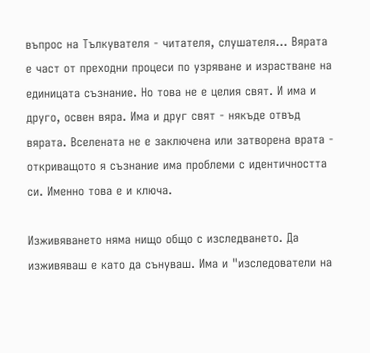въпрос на Тълкувателя - читателя, слушателя... Вярата е част от преходни процеси по узряване и израстване на единицата съзнание. Но това не е целия свят. И има и друго, освен вяра. Има и друг свят - някъде отвъд вярата. Вселената не е заключена или затворена врата - откриващото я съзнание има проблеми с идентичността си. Именно това е и ключа.

Изживяването няма нищо общо с изследването. Да изживяваш е като да сънуваш. Има и "изследователи на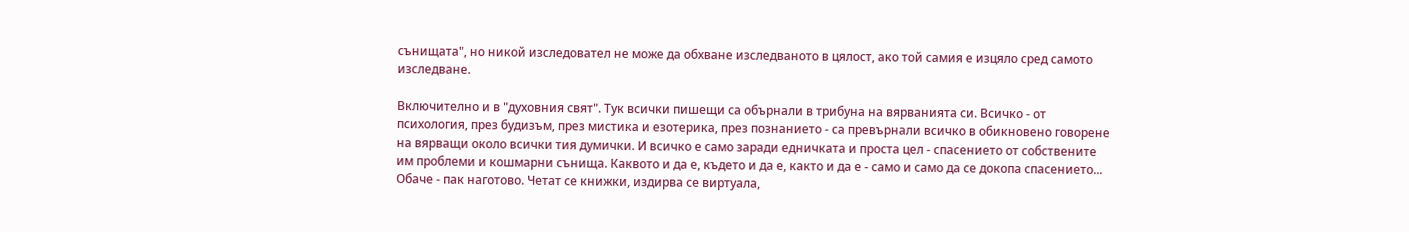сънищата", но никой изследовател не може да обхване изследваното в цялост, ако той самия е изцяло сред самото изследване.

Включително и в "духовния свят". Тук всички пишещи са обърнали в трибуна на вярванията си. Всичко - от психология, през будизъм, през мистика и езотерика, през познанието - са превърнали всичко в обикновено говорене на вярващи около всички тия думички. И всичко е само заради едничката и проста цел - спасението от собствените им проблеми и кошмарни сънища. Каквото и да е, където и да е, както и да е - само и само да се докопа спасението... Обаче - пак наготово. Четат се книжки, издирва се виртуала,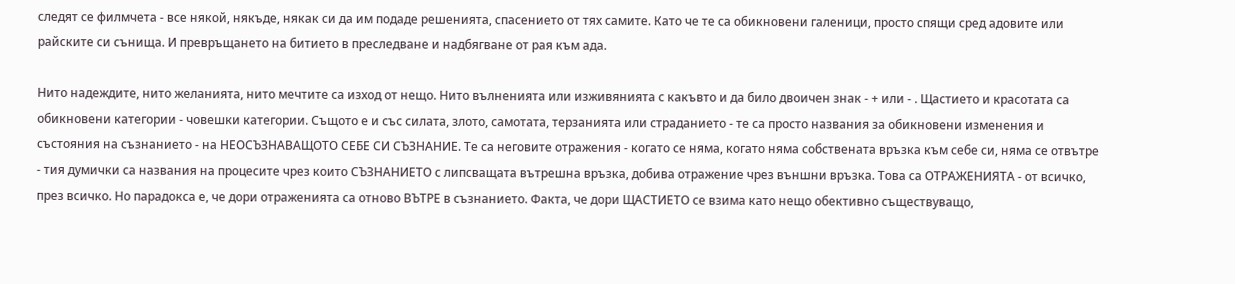следят се филмчета - все някой, някъде, някак си да им подаде решенията, спасението от тях самите. Като че те са обикновени галеници, просто спящи сред адовите или райските си сънища. И превръщането на битието в преследване и надбягване от рая към ада.

Нито надеждите, нито желанията, нито мечтите са изход от нещо. Нито вълненията или изживянията с какъвто и да било двоичен знак - + или - . Щастието и красотата са обикновени категории - човешки категории. Същото е и със силата, злото, самотата, терзанията или страданието - те са просто названия за обикновени изменения и състояния на съзнанието - на НЕОСЪЗНАВАЩОТО СЕБЕ СИ СЪЗНАНИЕ. Те са неговите отражения - когато се няма, когато няма собствената връзка към себе си, няма се отвътре - тия думички са названия на процесите чрез които СЪЗНАНИЕТО с липсващата вътрешна връзка, добива отражение чрез външни връзка. Това са ОТРАЖЕНИЯТА - от всичко, през всичко. Но парадокса е, че дори отраженията са отново ВЪТРЕ в съзнанието. Факта, че дори ЩАСТИЕТО се взима като нещо обективно съществуващо,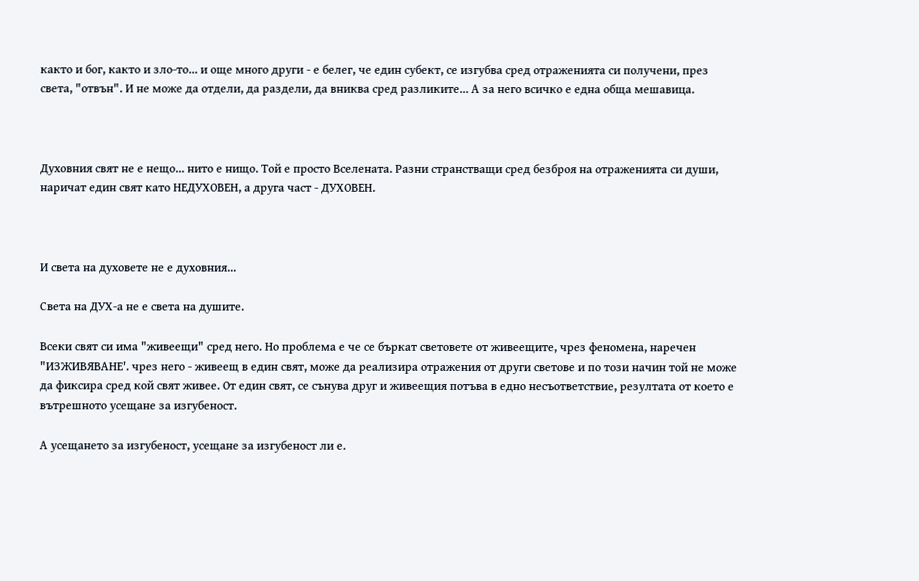както и бог, както и зло-то... и още много други - е белег, че един субект, се изгубва сред отраженията си получени, през света, "отвън". И не може да отдели, да раздели, да вниква сред разликите... А за него всичко е една обща мешавица.



Духовния свят не е нещо... нито е нищо. Той е просто Вселената. Разни странстващи сред безброя на отраженията си души, наричат един свят като НЕДУХОВЕН, а друга част - ДУХОВЕН.



И света на духовете не е духовния...

Света на ДУХ-а не е света на душите.

Всеки свят си има "живеещи" сред него. Но проблема е че се бъркат световете от живеещите, чрез феномена, наречен "ИЗЖИВЯВАНЕ'. чрез него - живеещ в един свят, може да реализира отражения от други светове и по този начин той не може да фиксира сред кой свят живее. От един свят, се сънува друг и живеещия потъва в едно несъответствие, резултата от което е вътрешното усещане за изгубеност.

А усещането за изгубеност, усещане за изгубеност ли е.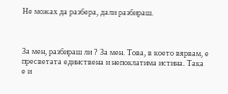Не можах да разбера, дали разбираш.



За мен, разбираш ли ? За мен. Това, в което вярвам, е пресветата единствена и непоклатима истина. Така е и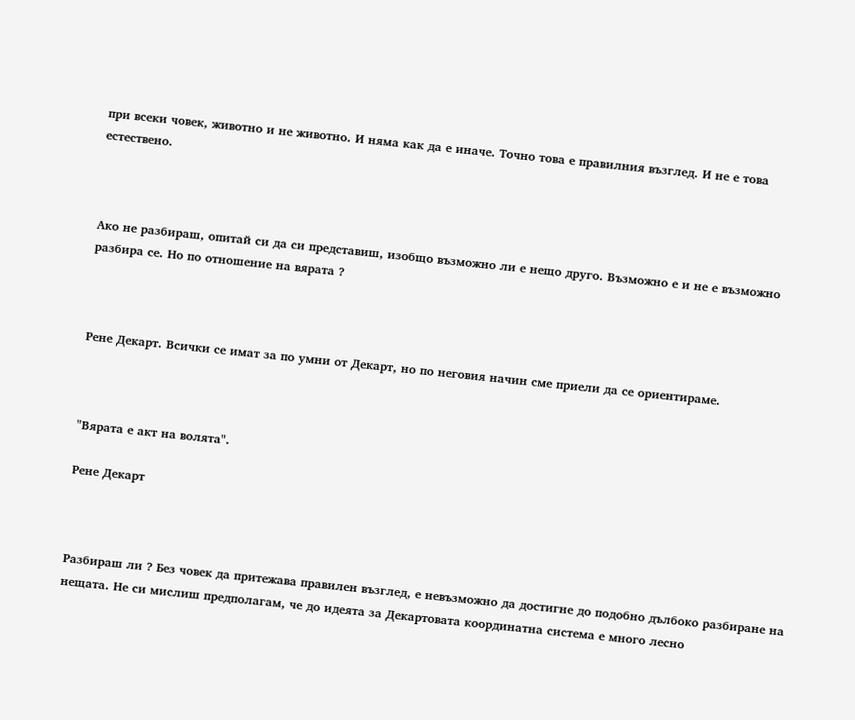при всеки човек, животно и не животно. И няма как да е иначе. Точно това е правилния възглед. И не е това естествено.



Ако не разбираш, опитай си да си представиш, изобщо възможно ли е нещо друго. Възможно е и не е възможно разбира се. Но по отношение на вярата ?



Рене Декарт. Всички се имат за по умни от Декарт, но по неговия начин сме приели да се ориентираме.



"Вярата е акт на волята".

Рене Декарт



Разбираш ли ? Без човек да притежава правилен възглед, е невъзможно да достигне до подобно дълбоко разбиране на нещата. Не си мислиш предполагам, че до идеята за Декартовата координатна система е много лесно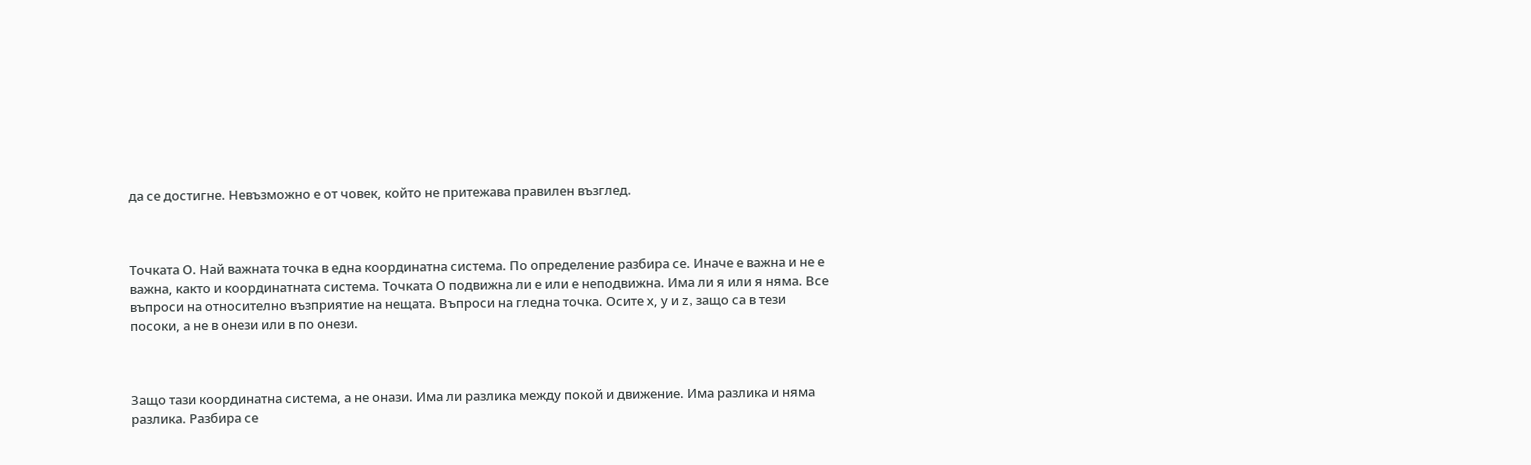да се достигне. Невъзможно е от човек, който не притежава правилен възглед.



Точката О. Най важната точка в една координатна система. По определение разбира се. Иначе е важна и не е важна, както и координатната система. Точката О подвижна ли е или е неподвижна. Има ли я или я няма. Все въпроси на относително възприятие на нещата. Въпроси на гледна точка. Осите х, у и z, защо са в тези посоки, а не в онези или в по онези.



Защо тази координатна система, а не онази. Има ли разлика между покой и движение. Има разлика и няма разлика. Разбира се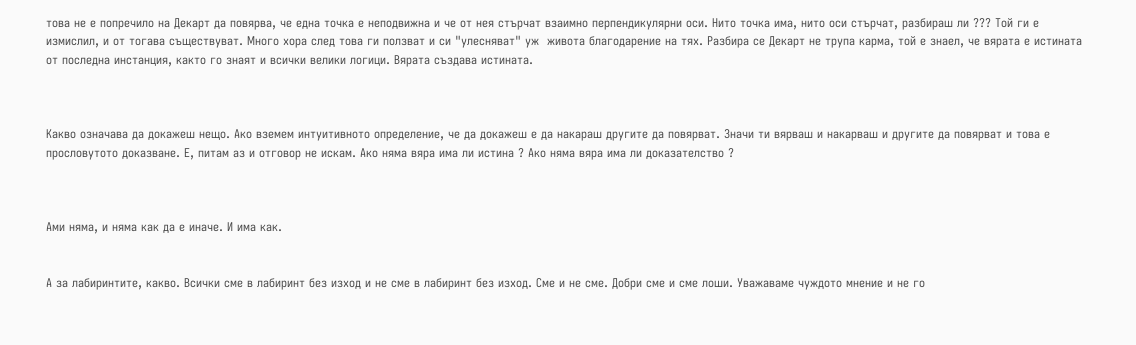това не е попречило на Декарт да повярва, че една точка е неподвижна и че от нея стърчат взаимно перпендикулярни оси. Нито точка има, нито оси стърчат, разбираш ли ??? Той ги е измислил, и от тогава съществуват. Много хора след това ги ползват и си "улесняват" уж  живота благодарение на тях. Разбира се Декарт не трупа карма, той е знаел, че вярата е истината от последна инстанция, както го знаят и всички велики логици. Вярата създава истината.



Какво означава да докажеш нещо. Ако вземем интуитивното определение, че да докажеш е да накараш другите да повярват. Значи ти вярваш и накарваш и другите да повярват и това е прословутото доказване. Е, питам аз и отговор не искам. Ако няма вяра има ли истина ? Ако няма вяра има ли доказателство ?



Ами няма, и няма как да е иначе. И има как.


А за лабиринтите, какво. Всички сме в лабиринт без изход и не сме в лабиринт без изход. Сме и не сме. Добри сме и сме лоши. Уважаваме чуждото мнение и не го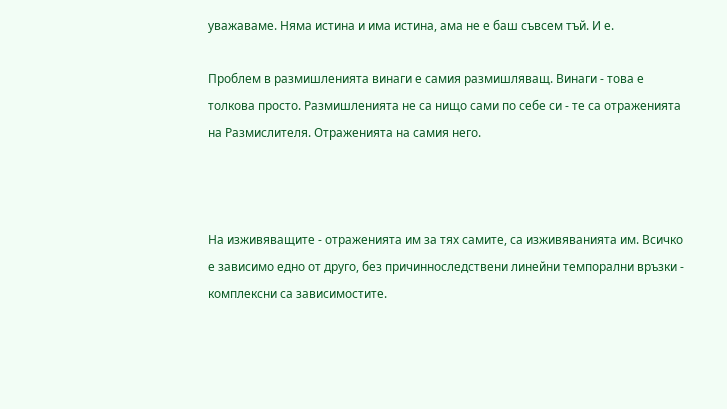уважаваме. Няма истина и има истина, ама не е баш съвсем тъй. И е.

Проблем в размишленията винаги е самия размишляващ. Винаги - това е толкова просто. Размишленията не са нищо сами по себе си - те са отраженията на Размислителя. Отраженията на самия него.



На изживяващите - отраженията им за тях самите, са изживяванията им. Всичко е зависимо едно от друго, без причинноследствени линейни темпорални връзки - комплексни са зависимостите.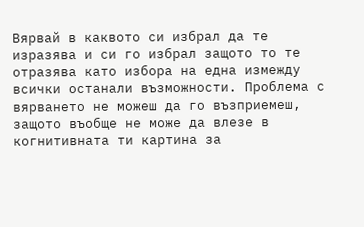Вярвай в каквото си избрал да те изразява и си го избрал защото то те отразява като избора на една измежду всички останали възможности. Проблема с вярването не можеш да го възприемеш, защото въобще не може да влезе в когнитивната ти картина за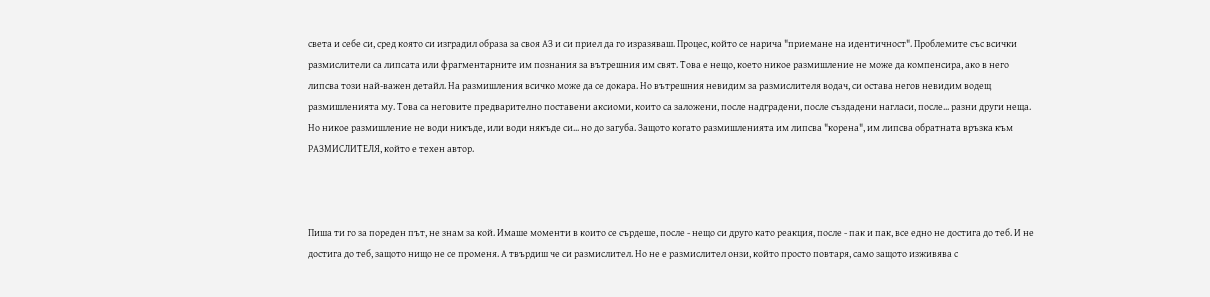света и себе си, сред която си изградил образа за своя АЗ и си приел да го изразяваш. Процес, който се нарича "приемане на идентичност". Проблемите със всички размислители са липсата или фрагментарните им познания за вътрешния им свят. Това е нещо, което никое размишление не може да компенсира, ако в него липсва този най-важен детайл. На размишления всичко може да се докара. Но вътрешния невидим за размислителя водач, си остава негов невидим водещ размишленията му. Това са неговите предварително поставени аксиоми, които са заложени, после надградени, после създадени нагласи, после... разни други неща. Но никое размишление не води никъде, или води някъде си... но до загуба. Защото когато размишленията им липсва "корена", им липсва обратната връзка към РАЗМИСЛИТЕЛЯ, който е техен автор.



Пиша ти го за пореден път, не знам за кой. Имаше моменти в които се сърдеше, после - нещо си друго като реакция, после - пак и пак, все едно не достига до теб. И не достига до теб, защото нищо не се променя. А твърдиш че си размислител. Но не е размислител онзи, който просто повтаря, само защото изживява с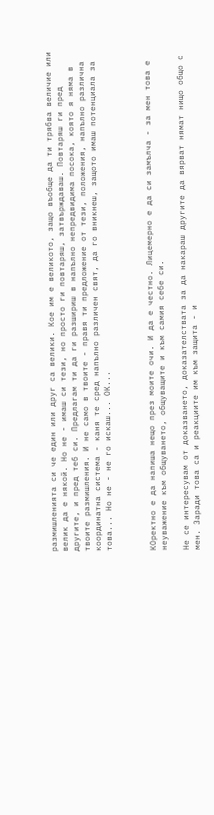размишленията си че един или друг са велики. Кое им е великото, защо въобще да ти трябва величие или велик да е някой. Но не - имаш си тези, но просто ги повтаряш, затвърждаваш. Повтаряш ги пред другите, и пред теб си. Предлагам ти да ги разшириш в напълно непредвидима посока, която я няма в твоите размишления. И не само в твоите - правя ти предложение от тези, положения, напълно различна координатна система - каня те сред напълно различен свят, да го вникнеш, защото имаш потенциала за това... Но не - не го искаш... ОК...



КОректно е да напиша нещо през моите очи. И да е честно. Лицемерно е да си замълча - за мен това е неуважение към общуването, общуващите и към самия себе си.

Не се интересувам от доказването, доказателствата за да накараш другите да вярват нямат нищо общо с мен. Заради това са и реакциите им към защита - и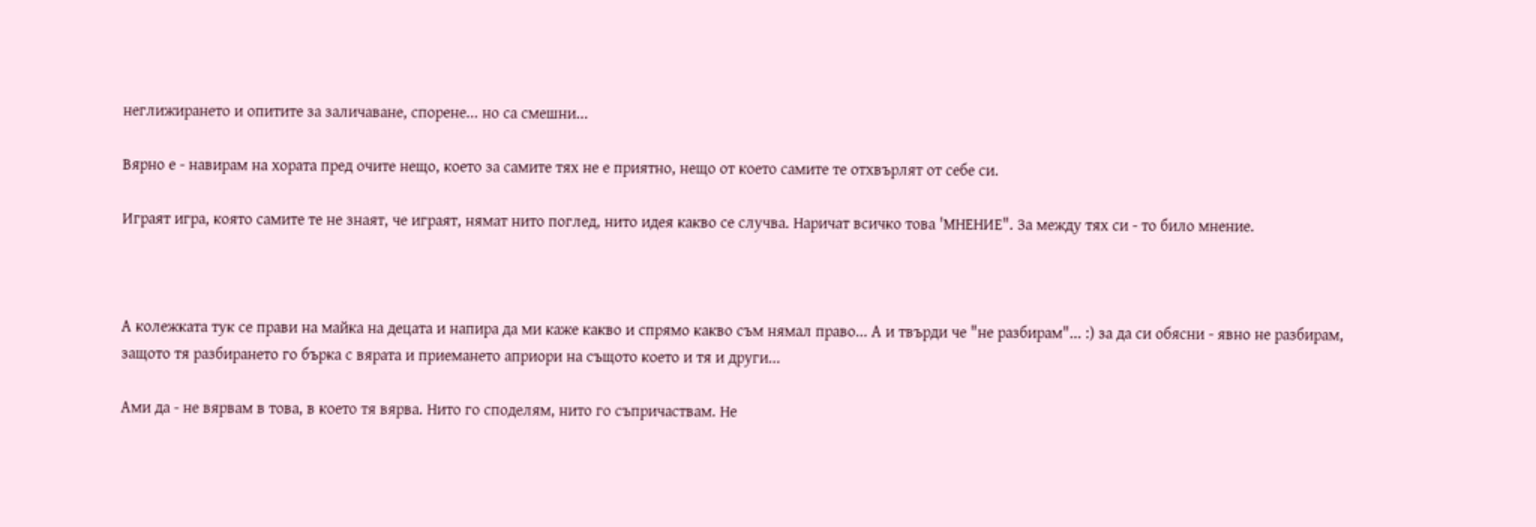неглижирането и опитите за заличаване, спорене... но са смешни...

Вярно е - навирам на хората пред очите нещо, което за самите тях не е приятно, нещо от което самите те отхвърлят от себе си.

Играят игра, която самите те не знаят, че играят, нямат нито поглед, нито идея какво се случва. Наричат всичко това 'МНЕНИЕ". За между тях си - то било мнение.



А колежката тук се прави на майка на децата и напира да ми каже какво и спрямо какво съм нямал право... А и твърди че "не разбирам"... :) за да си обясни - явно не разбирам, защото тя разбирането го бърка с вярата и приемането априори на същото което и тя и други...

Ами да - не вярвам в това, в което тя вярва. Нито го споделям, нито го съпричаствам. Не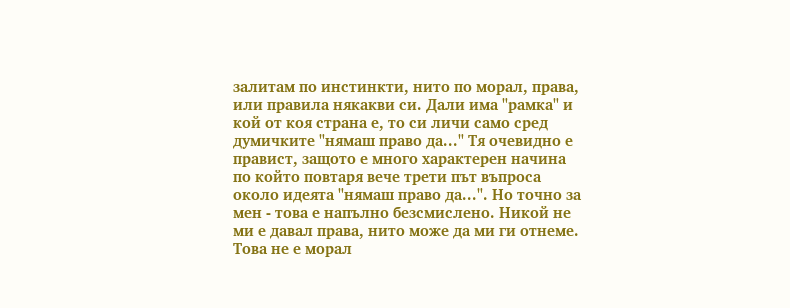залитам по инстинкти, нито по морал, права, или правила някакви си. Дали има "рамка" и кой от коя страна е, то си личи само сред думичките "нямаш право да..." Тя очевидно е правист, защото е много характерен начина по който повтаря вече трети път въпроса около идеята "нямаш право да...". Но точно за мен - това е напълно безсмислено. Никой не ми е давал права, нито може да ми ги отнеме. Това не е морал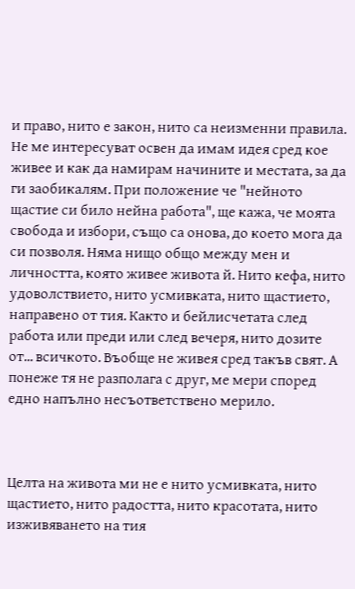и право, нито е закон, нито са неизменни правила. Не ме интересуват освен да имам идея сред кое живее и как да намирам начините и местата, за да ги заобикалям. При положение че "нейното щастие си било нейна работа", ще кажа, че моята свобода и избори, също са онова, до което мога да си позволя. Няма нищо общо между мен и личността, която живее живота й. Нито кефа, нито удоволствието, нито усмивката, нито щастието, направено от тия. Както и бейлисчетата след работа или преди или след вечеря, нито дозите от... всичкото. Въобще не живея сред такъв свят. А понеже тя не разполага с друг, ме мери според едно напълно несъответствено мерило.



Целта на живота ми не е нито усмивката, нито щастието, нито радостта, нито красотата, нито изживяването на тия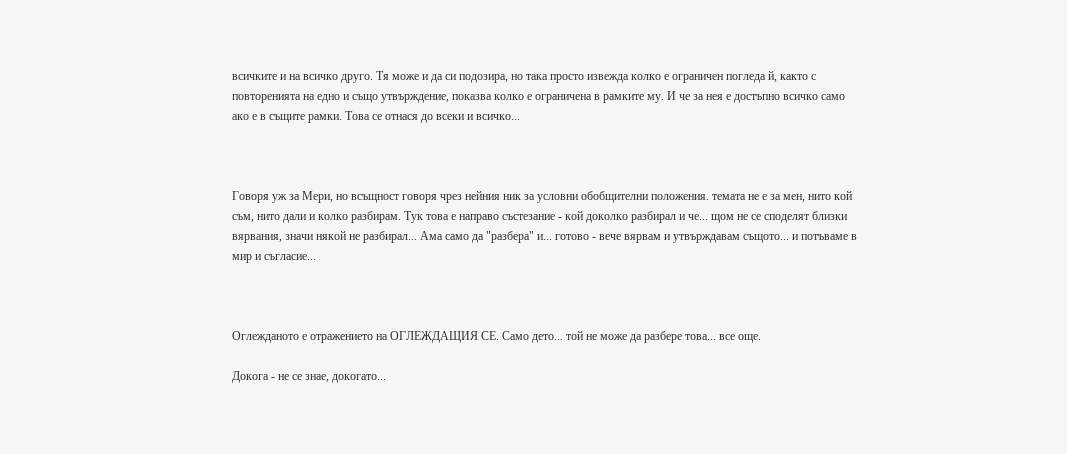всичките и на всичко друго. Тя може и да си подозира, но така просто извежда колко е ограничен погледа й, както с повторенията на едно и също утвърждение, показва колко е ограничена в рамките му. И че за нея е достъпно всичко само ако е в същите рамки. Това се отнася до всеки и всичко...



Говоря уж за Мери, но всъщност говоря чрез нейния ник за условни обобщителни положения. темата не е за мен, нито кой съм, нито дали и колко разбирам. Тук това е направо състезание - кой доколко разбирал и че... щом не се споделят близки вярвания, значи някой не разбирал... Ама само да "разбера" и... готово - вече вярвам и утвърждавам същото... и потъваме в мир и съгласие...



Оглежданото е отражението на ОГЛЕЖДАЩИЯ СЕ. Само дето... той не може да разбере това... все още.

Докога - не се знае, докогато...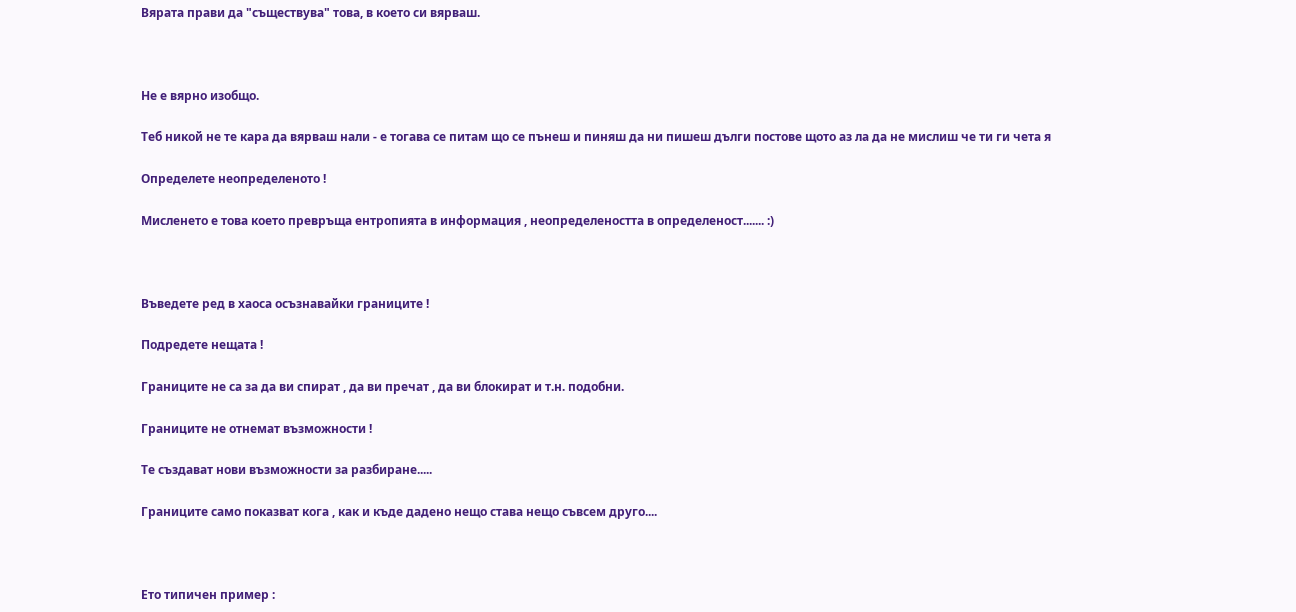Вярата прави да "съществува" това, в което си вярваш.



Не е вярно изобщо.

Теб никой не те кара да вярваш нали - е тогава се питам що се пънеш и пиняш да ни пишеш дълги постове щото аз ла да не мислиш че ти ги чета я

Определете неопределеното !

Мисленето е това което превръща ентропията в информация , неопределеността в определеност....... :)



Въведете ред в хаоса осъзнавайки границите !

Подредете нещата !

Границите не са за да ви спират , да ви пречат , да ви блокират и т.н. подобни.

Границите не отнемат възможности !

Те създават нови възможности за разбиране.....

Границите само показват кога , как и къде дадено нещо става нещо съвсем друго....



Ето типичен пример :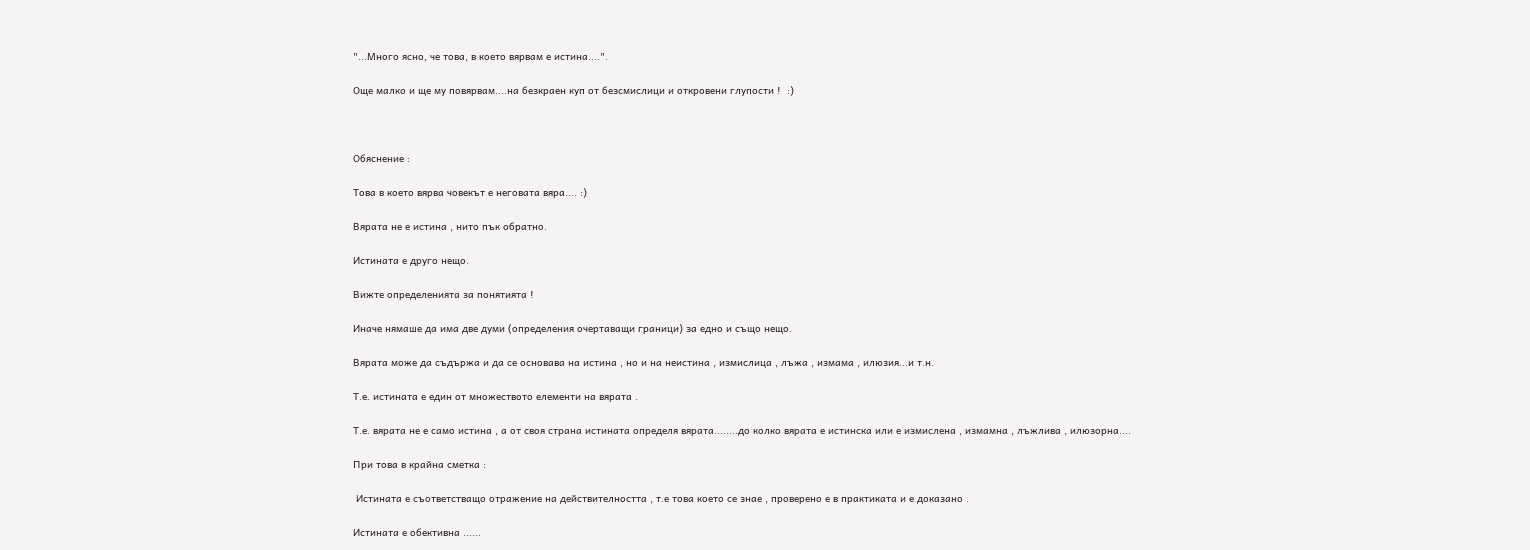"...Много ясно, че това, в което вярвам е истина....".

Още малко и ще му повярвам....на безкраен куп от безсмислици и откровени глупости !  :)



Обяснение :

Това в което вярва човекът е неговата вяра.... :)

Вярата не е истина , нито пък обратно.

Истината е друго нещо.

Вижте определенията за понятията !

Иначе нямаше да има две думи (определения очертаващи граници) за едно и също нещо.

Вярата може да съдържа и да се основава на истина , но и на неистина , измислица , лъжа , измама , илюзия...и т.н.

Т.е. истината е един от множеството елементи на вярата .

Т.е. вярата не е само истина , а от своя страна истината определя вярата........до колко вярата е истинска или е измислена , измамна , лъжлива , илюзорна....

При това в крайна сметка :

 Истината е съответстващо отражение на действителността , т.е това което се знае , проверено е в практиката и е доказано .

Истината е обективна ......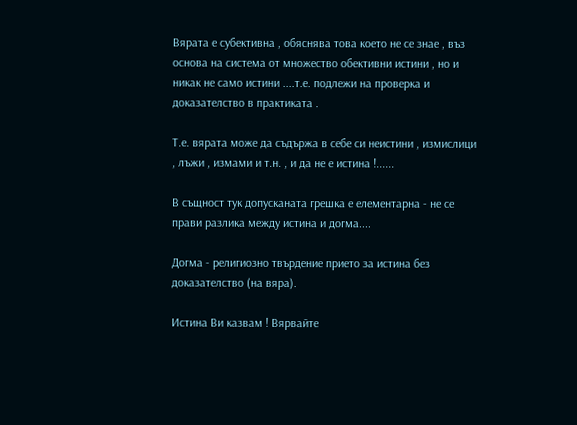Вярата е субективна , обяснява това което не се знае , въз основа на система от множество обективни истини , но и никак не само истини ....т.е. подлежи на проверка и доказателство в практиката .

Т.е. вярата може да съдържа в себе си неистини , измислици , лъжи , измами и т.н. , и да не е истина !......

В същност тук допусканата грешка е елементарна - не се прави разлика между истина и догма....

Догма - религиозно твърдение прието за истина без доказателство (на вяра).

Истина Ви казвам ! Вярвайте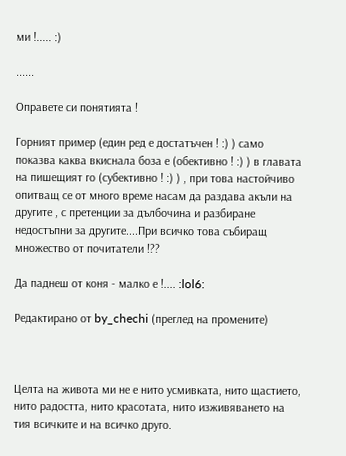ми !..... :)

......

Оправете си понятията !

Горният пример (един ред е достатъчен ! :) ) само показва каква вкиснала боза е (обективно ! :) ) в главата на пишещият го (субективно ! :) ) , при това настойчиво опитващ се от много време насам да раздава акъли на другите , с претенции за дълбочина и разбиране недостъпни за другите....При всичко това събиращ множество от почитатели !??

Да паднеш от коня - малко е !.... :lol6:

Редактирано от by_chechi (преглед на промените)



Целта на живота ми не е нито усмивката, нито щастието, нито радостта, нито красотата, нито изживяването на тия всичките и на всичко друго.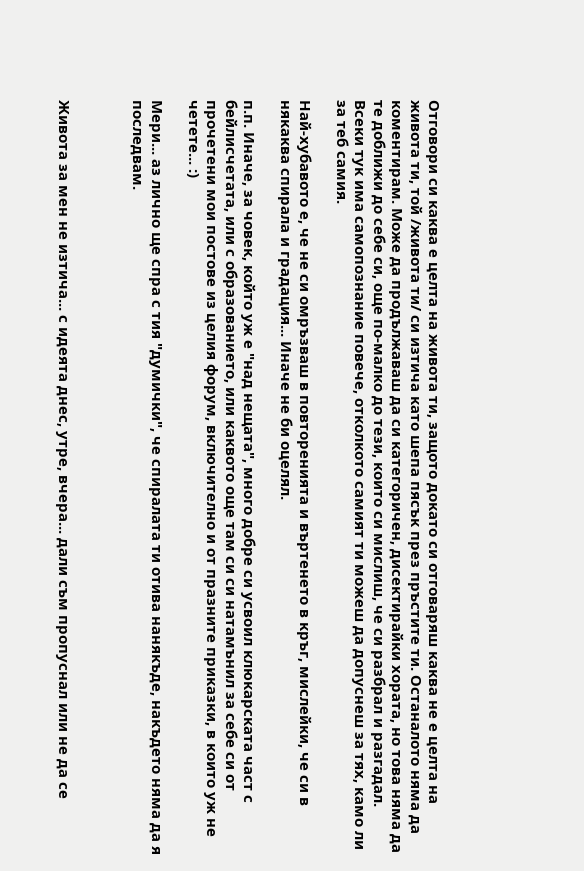Отговори си каква е целта на живота ти, защото докато си отговаряш каква не е целта на живота ти, той /живота ти/ си изтича като шепа пясък през пръстите ти. Останалото няма да коментирам. Може да продължаваш да си категоричен, дисектирайки хората, но това няма да те доближи до себе си, още по-малко до тези, които си мислиш, че си разбрал и разгадал. Всеки тук има самопознание повече, отколкото самият ти можеш да допуснеш за тях, камо ли за теб самия.

Най-хубавото е, че не си омръзваш в повторенията и въртенето в кръг, мислейки, че си в някаква спирала и градация... Иначе не би оцелял.

п.п. Иначе, за човек, който уж е "над нещата", много добре си усвоил клюкарската част с бейлисчетата, или с образованието, или каквото още там си си натамънил за себе си от прочетени мои постове из целия форум, включително и от празните приказки, в които уж не четете... :)

Мери... аз лично ще спра с тия "думички", че спиралата ти отива нанякъде, накъдето няма да я последвам.



Живота за мен не изтича... с идеята днес, утре, вчера... дали съм пропуснал или не да се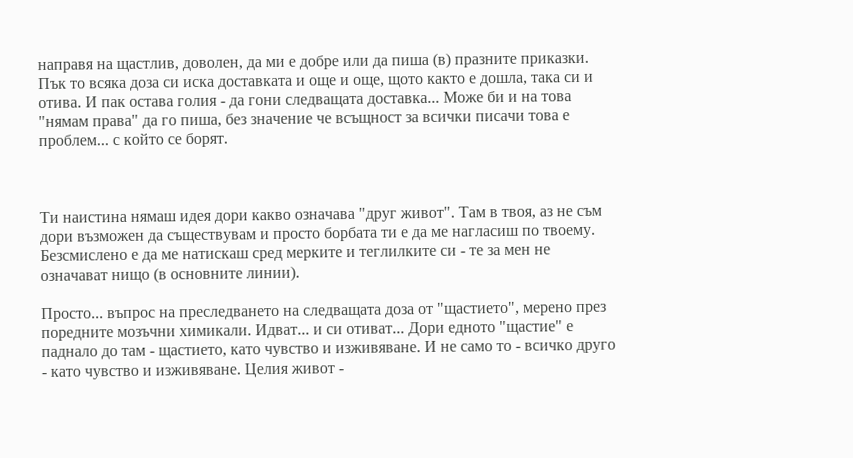направя на щастлив, доволен, да ми е добре или да пиша (в) празните приказки. Пък то всяка доза си иска доставката и още и още, щото както е дошла, така си и отива. И пак остава голия - да гони следващата доставка... Може би и на това "нямам права" да го пиша, без значение че всъщност за всички писачи това е проблем... с който се борят.



Ти наистина нямаш идея дори какво означава "друг живот". Там в твоя, аз не съм дори възможен да съществувам и просто борбата ти е да ме нагласиш по твоему. Безсмислено е да ме натискаш сред мерките и теглилките си - те за мен не означават нищо (в основните линии).

Просто... въпрос на преследването на следващата доза от "щастието", мерено през поредните мозъчни химикали. Идват... и си отиват... Дори едното "щастие" е паднало до там - щастието, като чувство и изживяване. И не само то - всичко друго - като чувство и изживяване. Целия живот -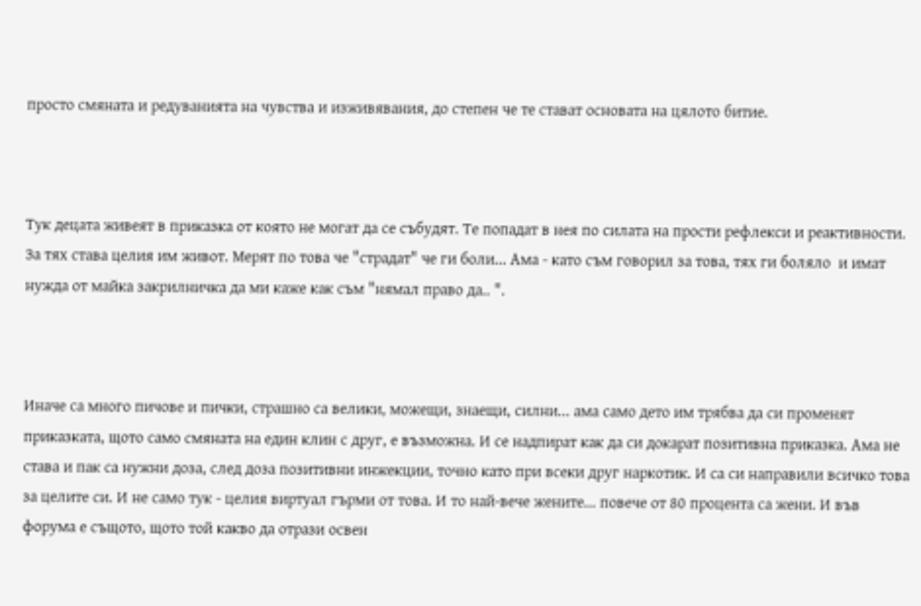просто смяната и редуванията на чувства и изживявания, до степен че те стават основата на цялото битие.



Тук децата живеят в приказка от която не могат да се събудят. Те попадат в нея по силата на прости рефлекси и реактивности. За тях става целия им живот. Мерят по това че "страдат" че ги боли... Ама - като съм говорил за това, тях ги боляло  и имат нужда от майка закрилничка да ми каже как съм "нямал право да.. ".



Иначе са много пичове и пички, страшно са велики, можещи, знаещи, силни... ама само дето им трябва да си променят приказката, щото само смяната на един клин с друг, е възможна. И се надпират как да си докарат позитивна приказка. Ама не става и пак са нужни доза, след доза позитивни инжекции, точно като при всеки друг наркотик. И са си направили всичко това за целите си. И не само тук - целия виртуал гърми от това. И то най-вече жените... повече от 80 процента са жени. И във форума е същото, щото той какво да отрази освен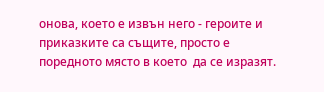онова, което е извън него - героите и приказките са същите, просто е поредното място в което  да се изразят.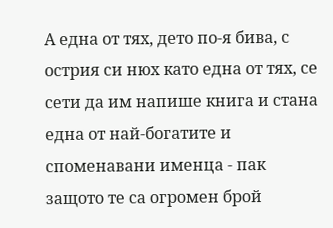А една от тях, дето по-я бива, с острия си нюх като една от тях, се сети да им напише книга и стана една от най-богатите и споменавани именца - пак защото те са огромен брой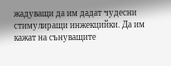жадуващи да им дадат чудесни стимулиращи инжекцийки. Да им кажат на сънуващите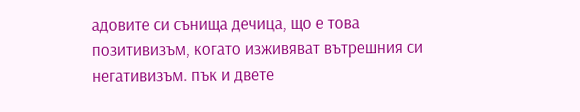адовите си сънища дечица, що е това позитивизъм, когато изживяват вътрешния си негативизъм. пък и двете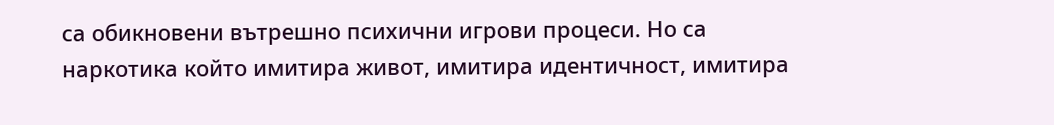са обикновени вътрешно психични игрови процеси. Но са наркотика който имитира живот, имитира идентичност, имитира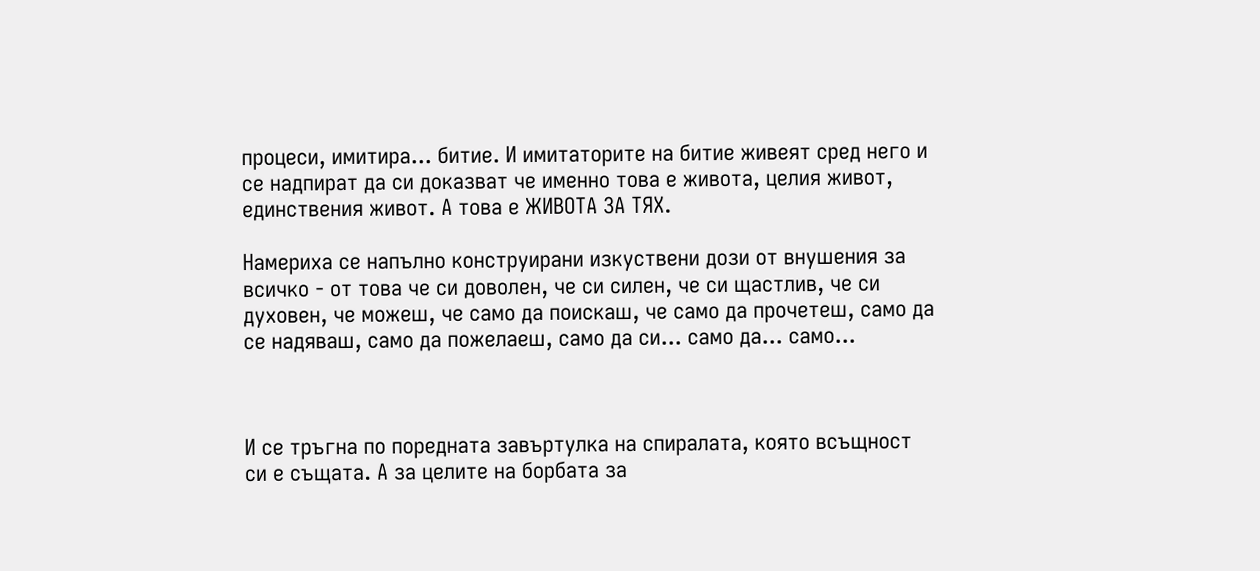процеси, имитира... битие. И имитаторите на битие живеят сред него и се надпират да си доказват че именно това е живота, целия живот, единствения живот. А това е ЖИВОТА ЗА ТЯХ.

Намериха се напълно конструирани изкуствени дози от внушения за всичко - от това че си доволен, че си силен, че си щастлив, че си духовен, че можеш, че само да поискаш, че само да прочетеш, само да се надяваш, само да пожелаеш, само да си... само да... само...



И се тръгна по поредната завъртулка на спиралата, която всъщност си е същата. А за целите на борбата за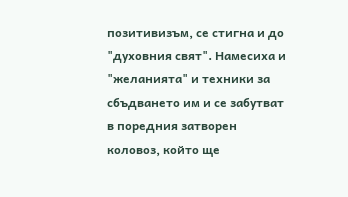позитивизъм, се стигна и до "духовния свят". Намесиха и "желанията" и техники за сбъдването им и се забутват в поредния затворен коловоз, който ще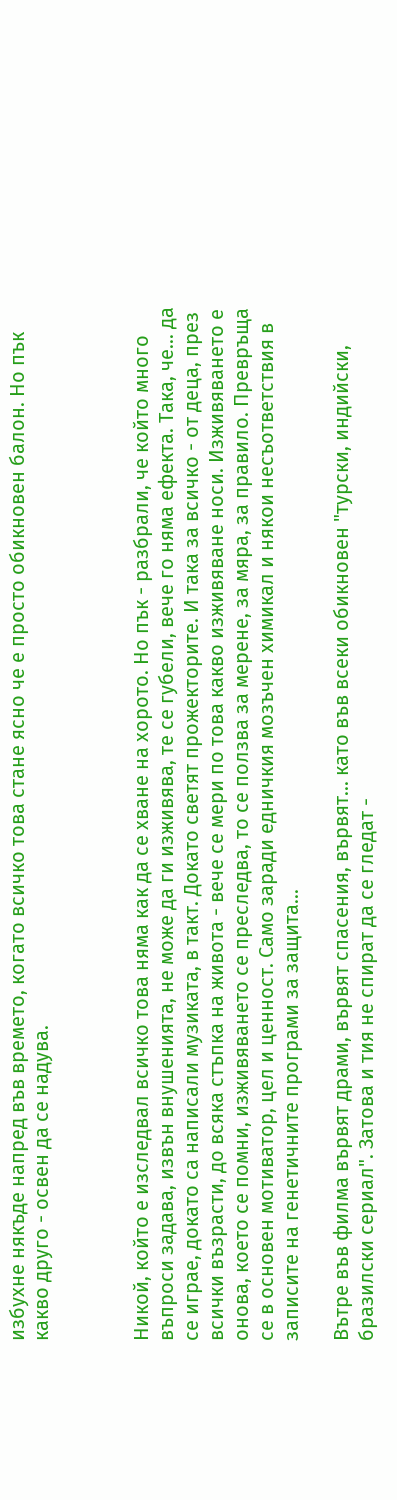избухне някъде напред във времето, когато всичко това стане ясно че е просто обикновен балон. Но пък какво друго - освен да се надува.



Никой, който е изследвал всичко това няма как да се хване на хорото. Но пък - разбрали, че който много въпроси задава, извън внушенията, не може да ги изживява, те се губели, вече го няма ефекта. Така, че... да се играе, докато са написали музиката, в такт. Докато светят прожекторите. И така за всичко - от деца, през всички възрасти, до всяка стъпка на живота - вече се мери по това какво изживяване носи. Изживяването е онова, което се помни, изживяването се преследва, то се ползва за мерене, за мяра, за правило. Превръща се в основен мотиватор, цел и ценност. Само заради едничкия мозъчен химикал и някои несъответствия в записите на генетичните програми за защита...

Вътре във филма вървят драми, вървят спасения, вървят... като във всеки обикновен "турски, индийски, бразилски сериал". Затова и тия не спират да се гледат -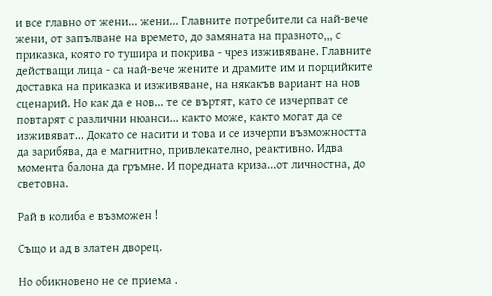и все главно от жени... жени... Главните потребители са най-вече жени, от запълване на времето, до замяната на празното,,, с приказка, която го тушира и покрива - чрез изживяване. Главните действащи лица - са най-вече жените и драмите им и порцийките доставка на приказка и изживяване, на някакъв вариант на нов сценарий. Но как да е нов... те се въртят, като се изчерпват се повтарят с различни нюанси... както може, както могат да се изживяват... Докато се насити и това и се изчерпи възможността да зарибява, да е магнитно, привлекателно, реактивно. Идва момента балона да гръмне. И поредната криза...от личностна, до световна.

Рай в колиба е възможен !

Също и ад в златен дворец.

Но обикновено не се приема .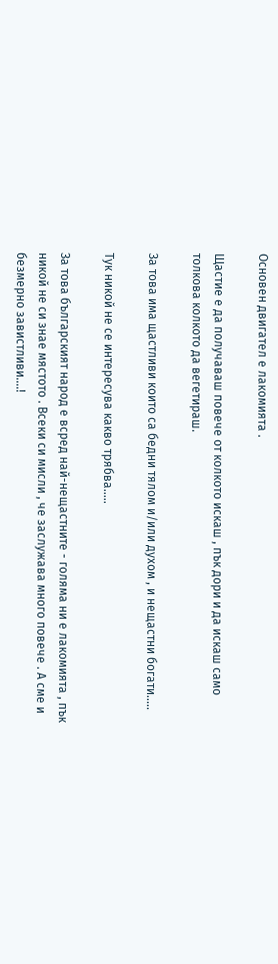Основен двигател е лакомията .

Щастие е да получаваш повече от колкото искаш , пък дори и да искаш само толкова колкото да вегетираш.

За това има щастливи които са бедни тялом и/или духом , и нещастни богати.....

Тук никой не се интересува какво трябва.....

За това българският народ е всред най-нещастните - голяма ни е лакомията , пък никой не си знае мястото . Всеки си мисли , че заслужава много повече . А сме и безмерно завистливи....!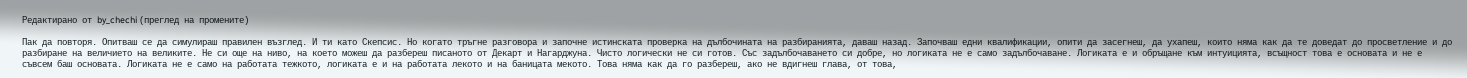Редактирано от by_chechi (преглед на промените)

Пак да повторя. Опитваш се да симулираш правилен възглед. И ти като Скепсис. Но когато тръгне разговора и започне истинската проверка на дълбочината на разбиранията, даваш назад. Започваш едни квалификации, опити да засегнеш, да ухапеш, които няма как да те доведат до просветление и до разбиране на величието на великите. Не си още на ниво, на което можеш да разбереш писаното от Декарт и Нагарджуна. Чисто логически не си готов. Със задълбочаването си добре, но логиката не е само задълбочаване. Логиката е и обръщане към интуицията, всъщност това е основата и не е съвсем баш основата. Логиката не е само на работата тежкото, логиката е и на работата лекото и на баницата мекото. Това няма как да го разбереш, ако не вдигнеш глава, от това,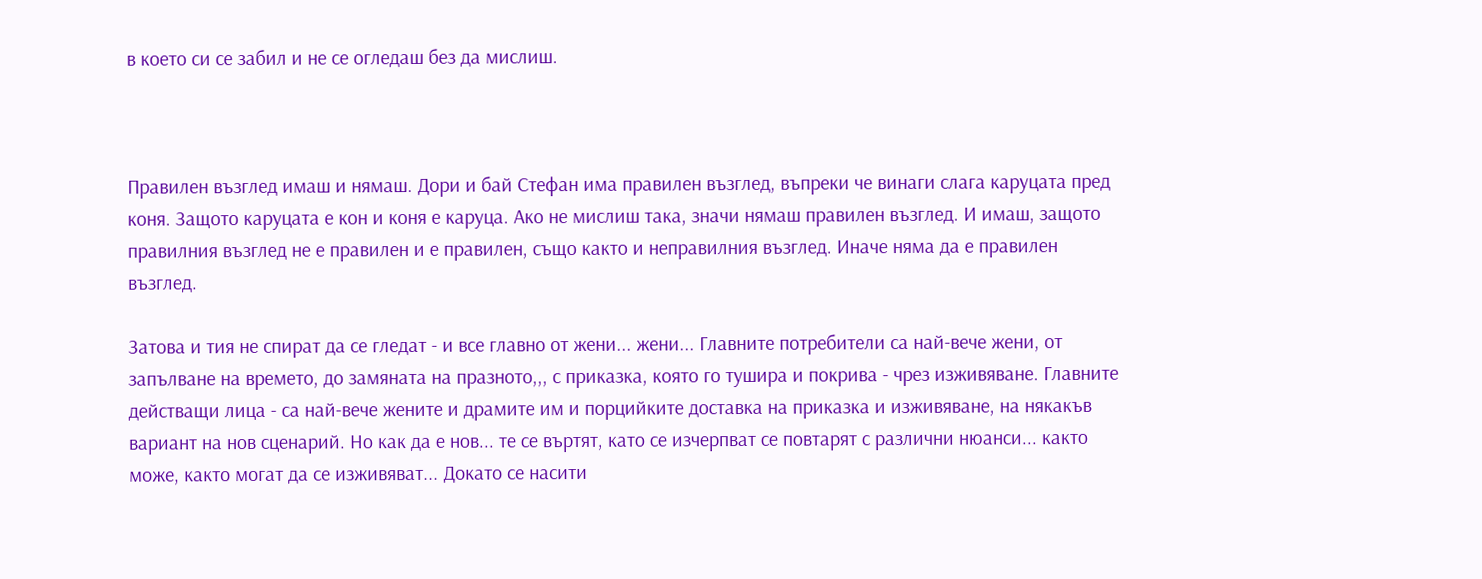в което си се забил и не се огледаш без да мислиш.



Правилен възглед имаш и нямаш. Дори и бай Стефан има правилен възглед, въпреки че винаги слага каруцата пред коня. Защото каруцата е кон и коня е каруца. Ако не мислиш така, значи нямаш правилен възглед. И имаш, защото правилния възглед не е правилен и е правилен, също както и неправилния възглед. Иначе няма да е правилен възглед.

Затова и тия не спират да се гледат - и все главно от жени... жени... Главните потребители са най-вече жени, от запълване на времето, до замяната на празното,,, с приказка, която го тушира и покрива - чрез изживяване. Главните действащи лица - са най-вече жените и драмите им и порцийките доставка на приказка и изживяване, на някакъв вариант на нов сценарий. Но как да е нов... те се въртят, като се изчерпват се повтарят с различни нюанси... както може, както могат да се изживяват... Докато се насити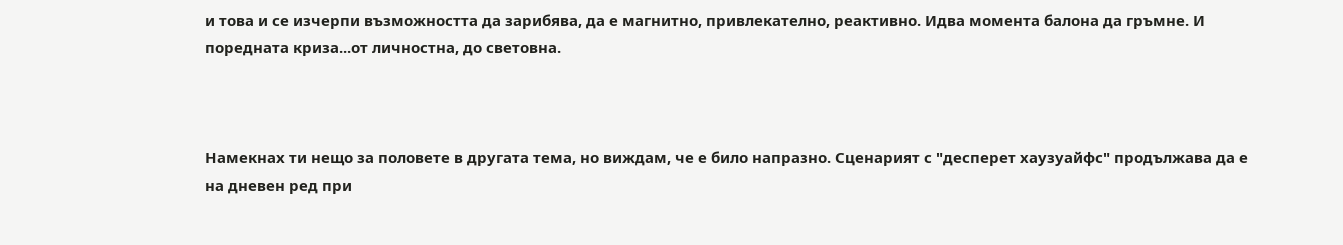и това и се изчерпи възможността да зарибява, да е магнитно, привлекателно, реактивно. Идва момента балона да гръмне. И поредната криза...от личностна, до световна.



Намекнах ти нещо за половете в другата тема, но виждам, че е било напразно. Сценарият с "десперет хаузуайфс" продължава да е на дневен ред при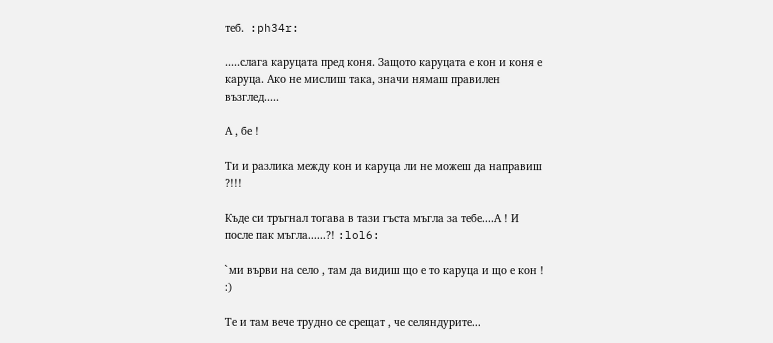теб.  :ph34r:

.....слага каруцата пред коня. Защото каруцата е кон и коня е каруца. Ако не мислиш така, значи нямаш правилен възглед.....

А , бе !

Ти и разлика между кон и каруца ли не можеш да направиш ?!!!

Къде си тръгнал тогава в тази гъста мъгла за тебе....А ! И после пак мъгла......?! :lol6:

`ми върви на село , там да видиш що е то каруца и що е кон !  :)

Те и там вече трудно се срещат , че селяндурите...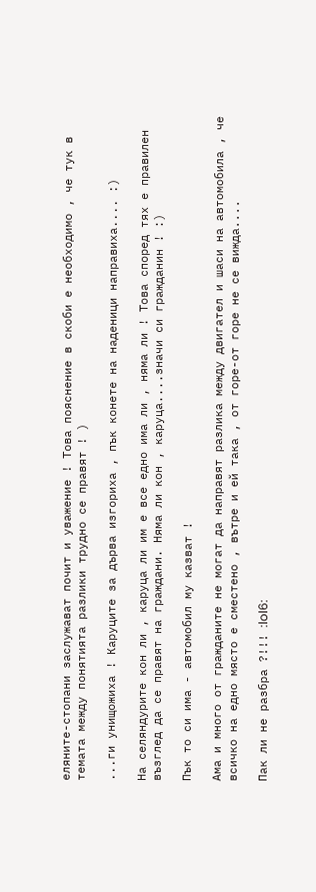еляните-стопани заслужават почит и уважение ! Това пояснение в скоби е необходимо , че тук в темата между понятията разлики трудно се правят ! )

...ги унищожиха ! Каруците за дърва изгориха , пък конете на наденици направиха.... :)

На селяндурите кон ли , каруца ли им е все едно има ли , няма ли ! Това според тях е правилен възглед да се правят на граждани. Няма ли кон , каруца....значи си гражданин ! :)

Пък то си има - автомобил му казват !

Ама и много от гражданите не могат да направят разлика между двигател и шаси на автомобила , че всичко на едно място е сместено , вътре и ей така , от горе-от горе не се вижда....

Пак ли не разбра ?!!! :lol6: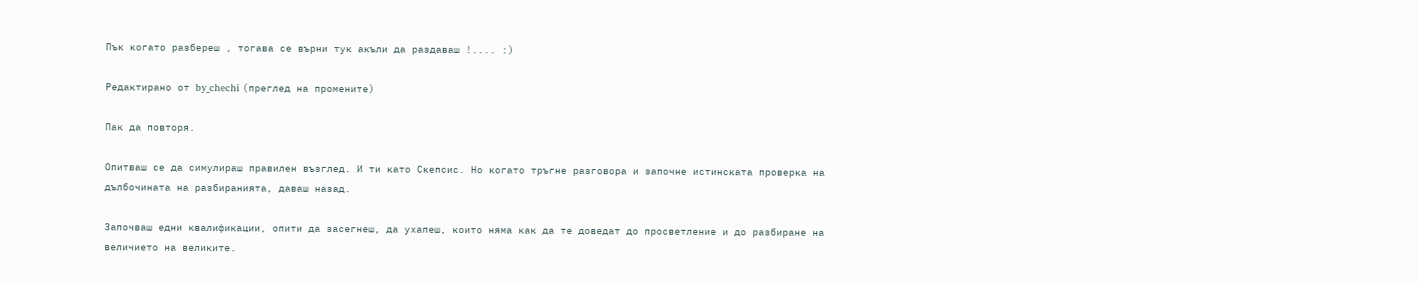Пък когато разбереш , тогава се върни тук акъли да раздаваш !.... :)

Редактирано от by_chechi (преглед на промените)

Пак да повторя.

Опитваш се да симулираш правилен възглед. И ти като Скепсис. Но когато тръгне разговора и започне истинската проверка на дълбочината на разбиранията, даваш назад.

Започваш едни квалификации, опити да засегнеш, да ухапеш, които няма как да те доведат до просветление и до разбиране на величието на великите.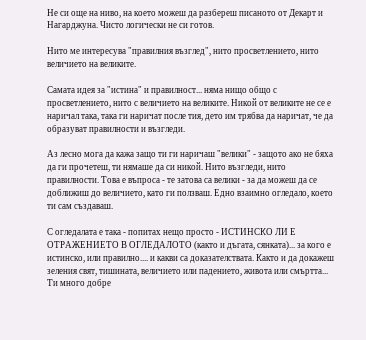Не си още на ниво, на което можеш да разбереш писаното от Декарт и Нагарджуна. Чисто логически не си готов.

Нито ме интересува "правилния възглед", нито просветлението, нито величието на великите.

Самата идея за "истина" и правилност... няма нищо общо с просветлението, нито с величието на великите. Никой от великите не се е наричал така, така ги наричат после тия, дето им трябва да наричат, че да образуват правилности и възгледи.

Аз лесно мога да кажа защо ти ги наричаш "велики" - защото ако не бяха да ги прочетеш, ти нямаше да си никой. Нито възгледи, нито правилности. Това е въпроса - те затова са велики - за да можеш да се доближиш до величието, като ги ползваш. Едно взаимно огледало, което ти сам създаваш.

С огледалата е така - попитах нещо просто - ИСТИНСКО ЛИ Е ОТРАЖЕНИЕТО В ОГЛЕДАЛОТО (както и дъгата, сянката)... за кого е истинско, или правилно.... и какви са доказателствата. Както и да докажеш зеления свят, тишината, величието или падението, живота или смъртта... Ти много добре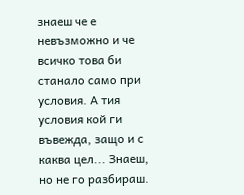знаеш че е невъзможно и че всичко това би станало само при условия. А тия условия кой ги въвежда, защо и с каква цел... Знаеш, но не го разбираш.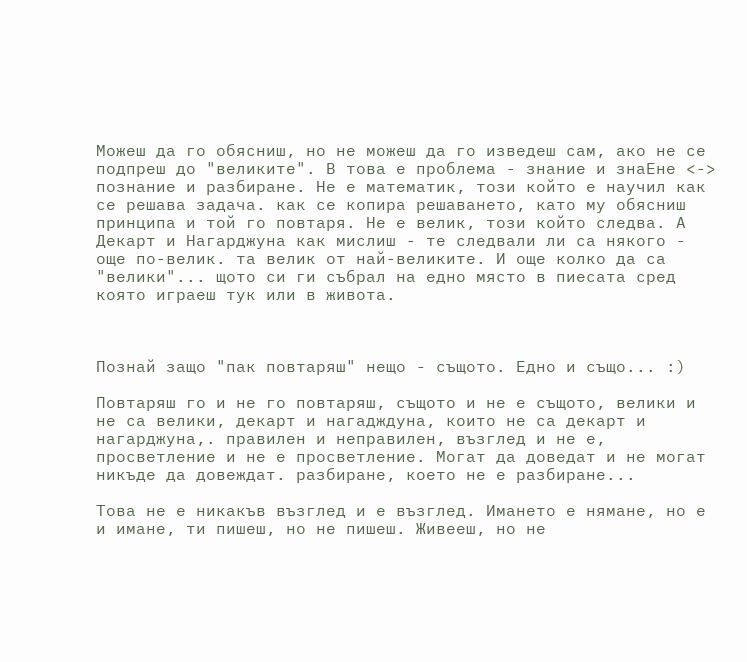Можеш да го обясниш, но не можеш да го изведеш сам, ако не се подпреш до "великите". В това е проблема - знание и знаЕне <-> познание и разбиране. Не е математик, този който е научил как се решава задача. как се копира решаването, като му обясниш принципа и той го повтаря. Не е велик, този който следва. А Декарт и Нагарджуна как мислиш - те следвали ли са някого - още по-велик. та велик от най-великите. И още колко да са "велики"... щото си ги събрал на едно място в пиесата сред която играеш тук или в живота.



Познай защо "пак повтаряш" нещо - същото. Едно и също... :)

Повтаряш го и не го повтаряш, същото и не е същото, велики и не са велики, декарт и нагадждуна, които не са декарт и нагарджуна,. правилен и неправилен, възглед и не е, просветление и не е просветление. Могат да доведат и не могат никъде да довеждат. разбиране, което не е разбиране...

Това не е никакъв възглед и е възглед. Имането е нямане, но е и имане, ти пишеш, но не пишеш. Живееш, но не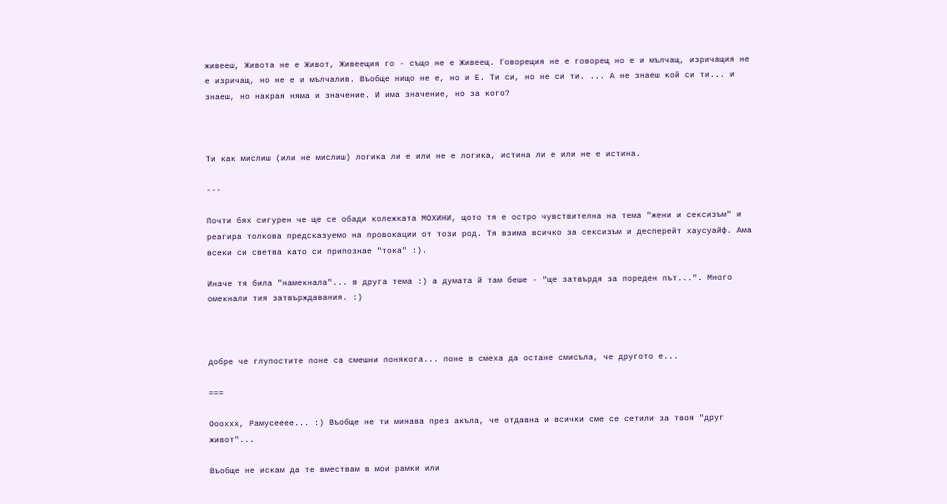живееш, Живота не е Живот, Живеещия го - също не е Живеещ. Говорещия не е говорещ но е и мълчащ, изричащия не е изричащ, но не е и мълчалив. Въобще нищо не е, но и Е. Ти си, но не си ти. ... А не знаеш кой си ти... и знаеш, но накрая няма и значение. И има значение, но за кого?



Ти как мислиш (или не мислиш) логика ли е или не е логика, истина ли е или не е истина.

---

Почти бях сигурен че ще се обади колежката МОХИНИ, щото тя е остро чувствителна на тема "жени и сексизъм" и реагира толкова предсказуемо на провокации от този род. Тя взима всичко за сексизъм и десперейт хаусуайф. Ама всеки си светва като си припознае "тока" :).

Иначе тя била "намекнала"... в друга тема :) а думата й там беше - "ще затвърдя за пореден път...". Много омекнали тия затвърждавания. :)



добре че глупостите поне са смешни понякога... поне в смеха да остане смисъла, че другото е...

===

Оооххх, Рамусееее... :) Въобще не ти минава през акъла, че отдавна и всички сме се сетили за твоя "друг живот"...

Въобще не искам да те вмествам в мои рамки или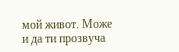мой живот. Може и да ти прозвуча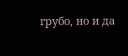грубо, но и да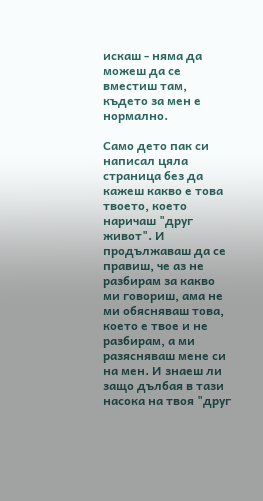искаш - няма да можеш да се вместиш там, където за мен е нормално.

Само дето пак си написал цяла страница без да кажеш какво е това твоето, което наричаш "друг живот". И продължаваш да се правиш, че аз не разбирам за какво ми говориш, ама не ми обясняваш това, което е твое и не разбирам, а ми разясняваш мене си на мен. И знаеш ли защо дълбая в тази насока на твоя "друг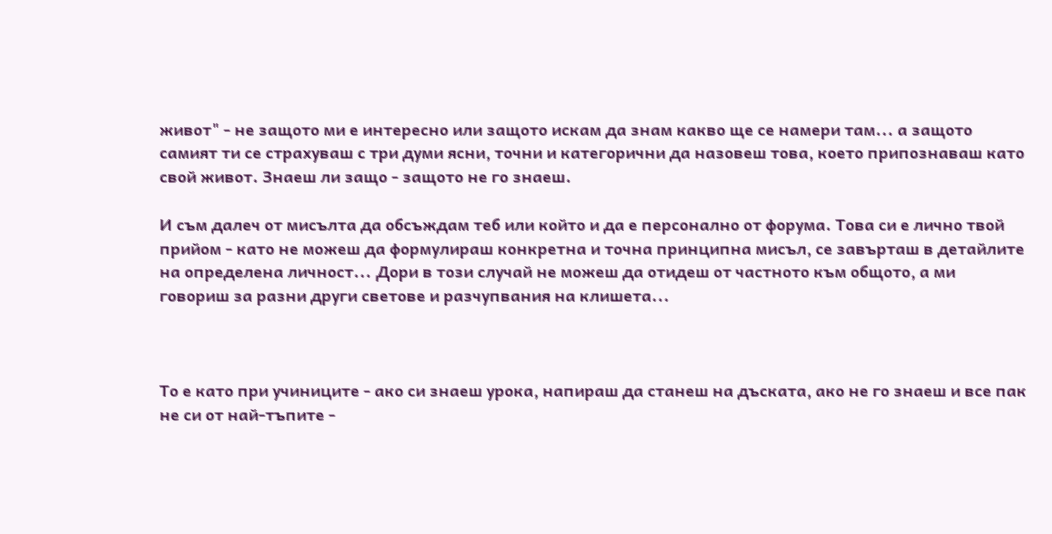живот" - не защото ми е интересно или защото искам да знам какво ще се намери там... а защото самият ти се страхуваш с три думи ясни, точни и категорични да назовеш това, което припознаваш като свой живот. Знаеш ли защо - защото не го знаеш.

И съм далеч от мисълта да обсъждам теб или който и да е персонално от форума. Това си е лично твой прийом - като не можеш да формулираш конкретна и точна принципна мисъл, се завърташ в детайлите на определена личност... Дори в този случай не можеш да отидеш от частното към общото, а ми говориш за разни други светове и разчупвания на клишета...



То е като при учиниците - ако си знаеш урока, напираш да станеш на дъската, ако не го знаеш и все пак не си от най-тъпите -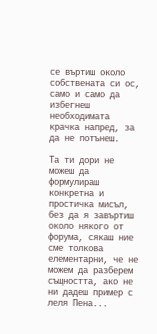се въртиш около собствената си ос, само и само да избегнеш необходимата крачка напред, за да не потънеш.

Та ти дори не можеш да формулираш конкретна и простичка мисъл, без да я завъртиш около някого от форума, сякаш ние сме толкова елементарни, че не можем да разберем същността, ако не ни дадеш пример с леля Пена...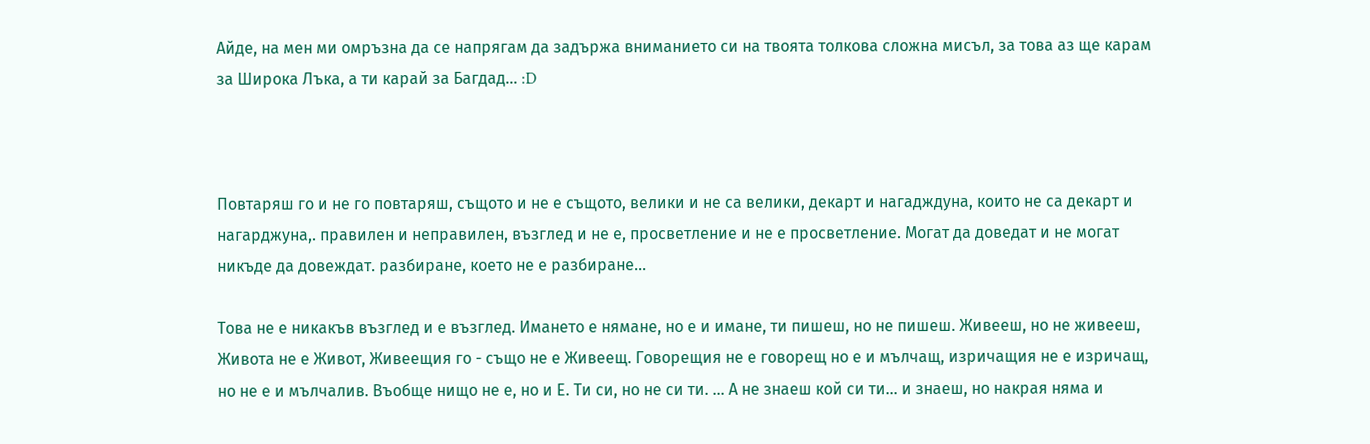Айде, на мен ми омръзна да се напрягам да задържа вниманието си на твоята толкова сложна мисъл, за това аз ще карам за Широка Лъка, а ти карай за Багдад... :D



Повтаряш го и не го повтаряш, същото и не е същото, велики и не са велики, декарт и нагадждуна, които не са декарт и нагарджуна,. правилен и неправилен, възглед и не е, просветление и не е просветление. Могат да доведат и не могат никъде да довеждат. разбиране, което не е разбиране...

Това не е никакъв възглед и е възглед. Имането е нямане, но е и имане, ти пишеш, но не пишеш. Живееш, но не живееш, Живота не е Живот, Живеещия го - също не е Живеещ. Говорещия не е говорещ но е и мълчащ, изричащия не е изричащ, но не е и мълчалив. Въобще нищо не е, но и Е. Ти си, но не си ти. ... А не знаеш кой си ти... и знаеш, но накрая няма и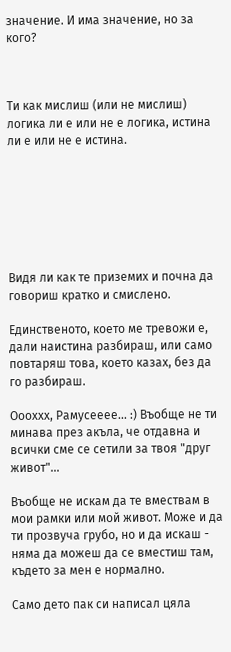значение. И има значение, но за кого?



Ти как мислиш (или не мислиш) логика ли е или не е логика, истина ли е или не е истина.







Видя ли как те приземих и почна да говориш кратко и смислено.

Единственото, което ме тревожи е, дали наистина разбираш, или само повтаряш това, което казах, без да го разбираш.

Оооххх, Рамусееее... :) Въобще не ти минава през акъла, че отдавна и всички сме се сетили за твоя "друг живот"...

Въобще не искам да те вмествам в мои рамки или мой живот. Може и да ти прозвуча грубо, но и да искаш - няма да можеш да се вместиш там, където за мен е нормално.

Само дето пак си написал цяла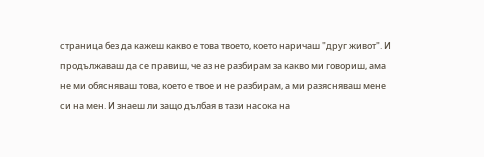страница без да кажеш какво е това твоето, което наричаш "друг живот". И продължаваш да се правиш, че аз не разбирам за какво ми говориш, ама не ми обясняваш това, което е твое и не разбирам, а ми разясняваш мене си на мен. И знаеш ли защо дълбая в тази насока на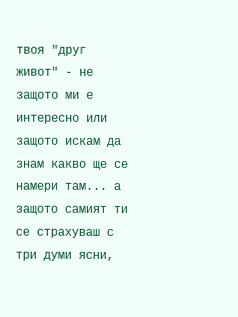твоя "друг живот" - не защото ми е интересно или защото искам да знам какво ще се намери там... а защото самият ти се страхуваш с три думи ясни,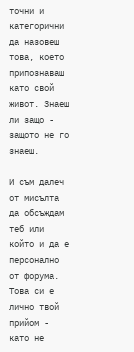точни и категорични да назовеш това, което припознаваш като свой живот. Знаеш ли защо - защото не го знаеш.

И съм далеч от мисълта да обсъждам теб или който и да е персонално от форума. Това си е лично твой прийом - като не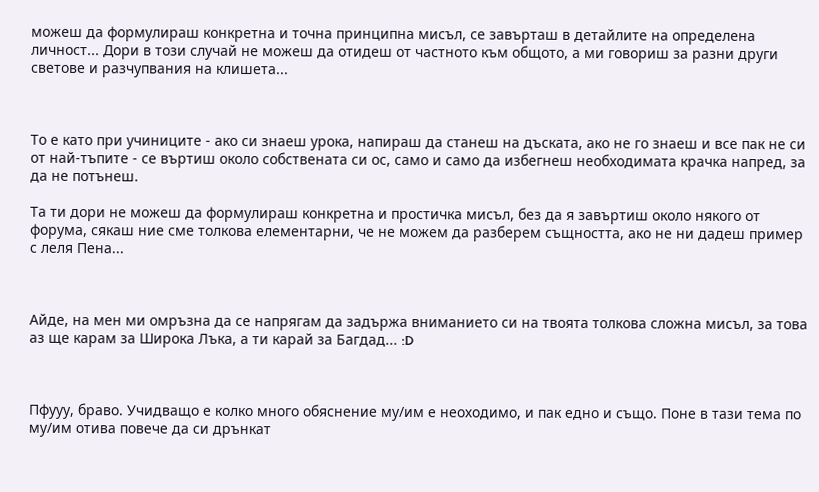можеш да формулираш конкретна и точна принципна мисъл, се завърташ в детайлите на определена личност... Дори в този случай не можеш да отидеш от частното към общото, а ми говориш за разни други светове и разчупвания на клишета...



То е като при учиниците - ако си знаеш урока, напираш да станеш на дъската, ако не го знаеш и все пак не си от най-тъпите - се въртиш около собствената си ос, само и само да избегнеш необходимата крачка напред, за да не потънеш.

Та ти дори не можеш да формулираш конкретна и простичка мисъл, без да я завъртиш около някого от форума, сякаш ние сме толкова елементарни, че не можем да разберем същността, ако не ни дадеш пример с леля Пена...



Айде, на мен ми омръзна да се напрягам да задържа вниманието си на твоята толкова сложна мисъл, за това аз ще карам за Широка Лъка, а ти карай за Багдад... :D



Пфууу, браво. Учидващо е колко много обяснение му/им е неоходимо, и пак едно и също. Поне в тази тема по му/им отива повече да си дрънкат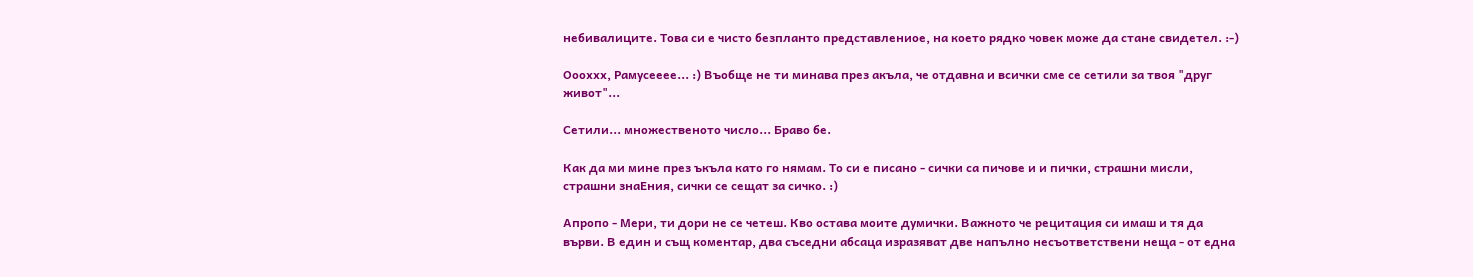небивалиците. Това си е чисто безпланто представлениое, на което рядко човек може да стане свидетел. :-)

Оооххх, Рамусееее... :) Въобще не ти минава през акъла, че отдавна и всички сме се сетили за твоя "друг живот"...

Сетили... множественото число... Браво бе.

Как да ми мине през ъкъла като го нямам. То си е писано - сички са пичове и и пички, страшни мисли, страшни знаЕния, сички се сещат за сичко. :)

Апропо - Мери, ти дори не се четеш. Кво остава моите думички. Важното че рецитация си имаш и тя да върви. В един и същ коментар, два съседни абсаца изразяват две напълно несъответствени неща - от една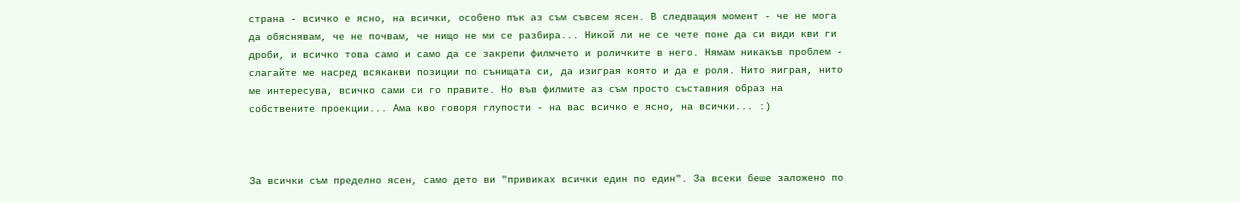страна - всичко е ясно, на всички, особено пък аз съм съвсем ясен. В следващия момент - че не мога да обяснявам, че не почвам, че нищо не ми се разбира... Никой ли не се чете поне да си види кви ги дроби, и всичко това само и само да се закрепи филмчето и роличките в него. Нямам никакъв проблем - слагайте ме насред всякакви позиции по сънищата си, да изиграя която и да е роля. Нито яиграя, нито ме интересува, всичко сами си го правите. Но във филмите аз съм просто съставния образ на собствените проекции... Ама кво говоря глупости - на вас всичко е ясно, на всички... :)



За всички съм пределно ясен, само дето ви "привиках всички един по един". За всеки беше заложено по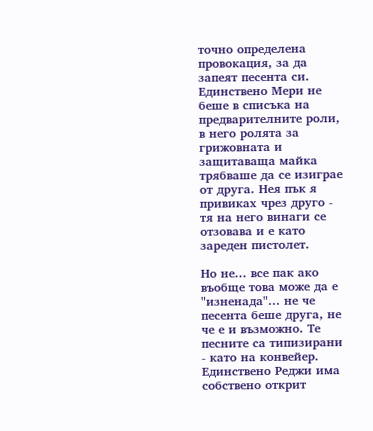точно определена провокация, за да запеят песента си. Единствено Мери не беше в списъка на предварителните роли, в него ролята за грижовната и защитаваща майка трябваше да се изиграе от друга. Нея пък я привиках чрез друго - тя на него винаги се отзовава и е като зареден пистолет.

Но не... все пак ако въобще това може да е "изненада"... не че песента беше друга, не че е и възможно. Те песните са типизирани - като на конвейер. Единствено Реджи има собствено открит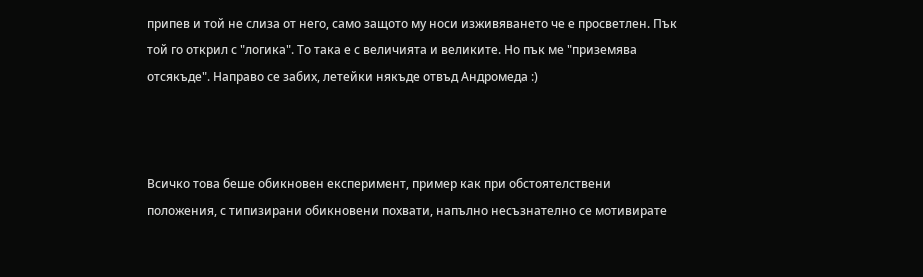припев и той не слиза от него, само защото му носи изживяването че е просветлен. Пък той го открил с "логика". То така е с величията и великите. Но пък ме "приземява отсякъде". Направо се забих, летейки някъде отвъд Андромеда :)



Всичко това беше обикновен експеримент, пример как при обстоятелствени положения, с типизирани обикновени похвати, напълно несъзнателно се мотивирате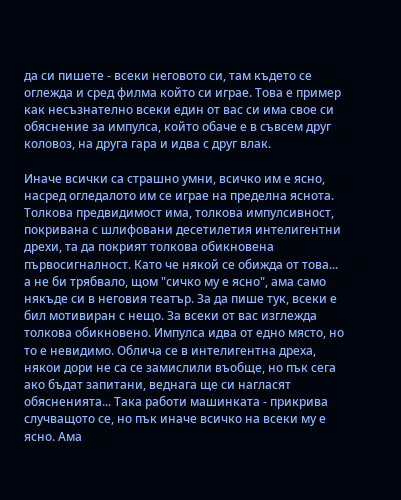да си пишете - всеки неговото си, там където се оглежда и сред филма който си играе. Това е пример как несъзнателно всеки един от вас си има свое си обяснение за импулса, който обаче е в съвсем друг коловоз, на друга гара и идва с друг влак.

Иначе всички са страшно умни, всичко им е ясно, насред огледалото им се играе на пределна яснота. Толкова предвидимост има, толкова импулсивност, покривана с шлифовани десетилетия интелигентни дрехи, та да покрият толкова обикновена първосигналност. Като че някой се обижда от това... а не би трябвало, щом "сичко му е ясно", ама само някъде си в неговия театър. За да пише тук, всеки е бил мотивиран с нещо. За всеки от вас изглежда толкова обикновено. Импулса идва от едно място, но то е невидимо. Облича се в интелигентна дреха, някои дори не са се замислили въобще, но пък сега ако бъдат запитани, веднага ще си нагласят обясненията... Така работи машинката - прикрива случващото се, но пък иначе всичко на всеки му е ясно. Ама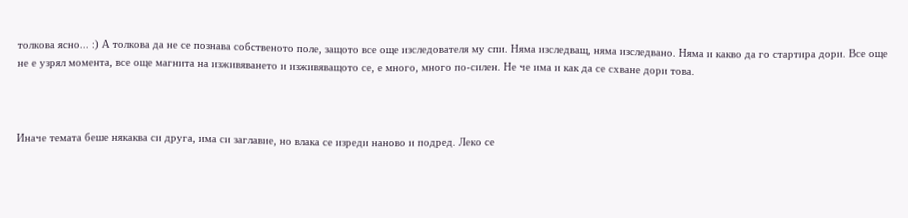толкова ясно... :) А толкова да не се познава собственото поле, защото все още изследователя му спи. Няма изследващ, няма изследвано. Няма и какво да го стартира дори. Все още не е узрял момента, все още магнита на изживяването и изживяващото се, е много, много по-силен. Не че има и как да се схване дори това.



Иначе темата беше някаква си друга, има си заглавие, но влака се изреди наново и подред. Леко се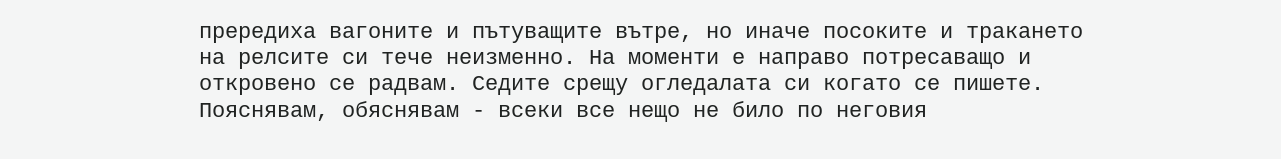прередиха вагоните и пътуващите вътре, но иначе посоките и тракането на релсите си тече неизменно. На моменти е направо потресаващо и откровено се радвам. Седите срещу огледалата си когато се пишете. Пояснявам, обяснявам - всеки все нещо не било по неговия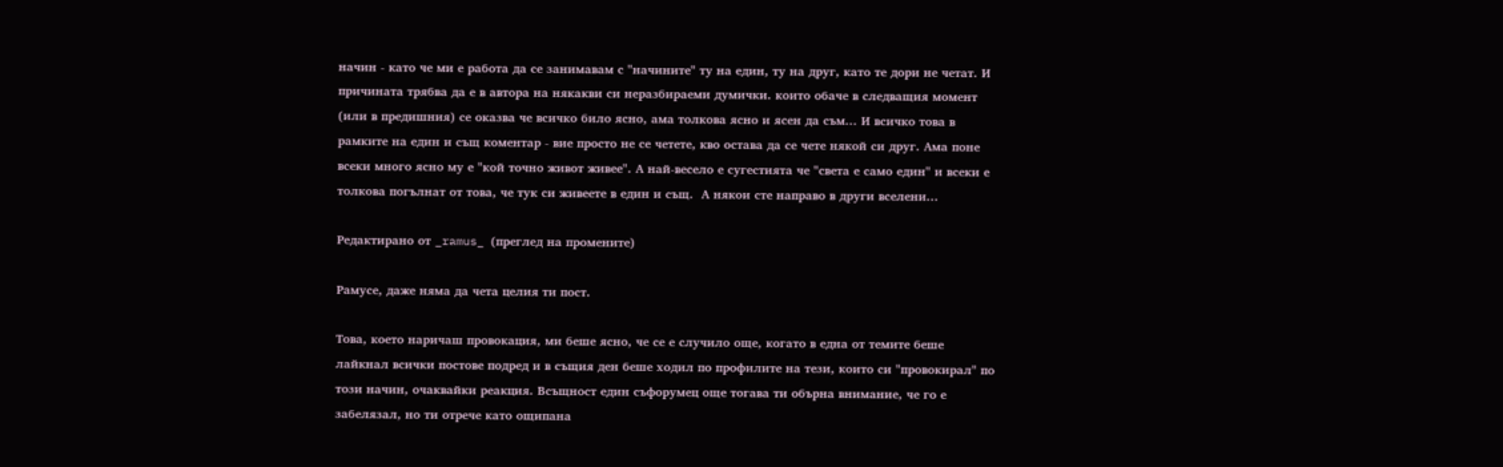начин - като че ми е работа да се занимавам с "начините" ту на един, ту на друг, като те дори не четат. И причината трябва да е в автора на някакви си неразбираеми думички. които обаче в следващия момент (или в предишния) се оказва че всичко било ясно, ама толкова ясно и ясен да съм... И всичко това в рамките на един и същ коментар - вие просто не се четете, кво остава да се чете някой си друг. Ама поне всеки много ясно му е "кой точно живот живее". А най-весело е сугестията че "света е само един" и всеки е толкова погълнат от това, че тук си живеете в един и същ.  А някои сте направо в други вселени...

Редактирано от _ramus_ (преглед на промените)

Рамусе, даже няма да чета целия ти пост.

Това, което наричаш провокация, ми беше ясно, че се е случило още, когато в една от темите беше лайкнал всички постове подред и в същия ден беше ходил по профилите на тези, които си "провокирал" по този начин, очаквайки реакция. Всъщност един съфорумец още тогава ти обърна внимание, че го е забелязал, но ти отрече като ощипана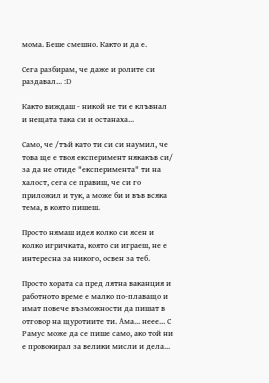мома. Беше смешно. Както и да е.

Сега разбирам, че даже и ролите си раздавал... :D

Както виждаш - никой не ти е клъвнал и нещата така си и останаха...

Само, че /тъй като ти си си наумил, че това ще е твоя експеримент някакъв си/ за да не отиде "експеримента" ти на халост, сега се правиш, че си го приложил и тук, а може би и във всяка тема, в която пишеш.

Просто нямаш идея колко си ясен и колко игричката, която си играеш, не е интересна за никого, освен за теб.

Просто хората са пред лятна ваканция и работното време е малко по-плаващо и имат повече възможности да пишат в отговор на щуротиите ти. Ама... неее... С Рамус може да се пише само, ако той ни е провокирал за велики мисли и дела...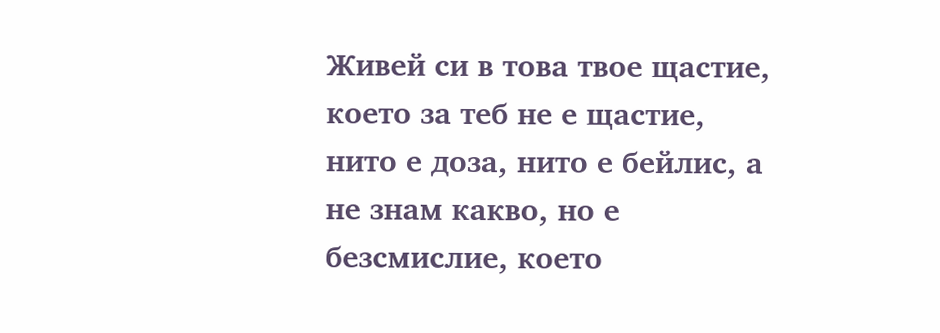Живей си в това твое щастие, което за теб не е щастие, нито е доза, нито е бейлис, а не знам какво, но е безсмислие, което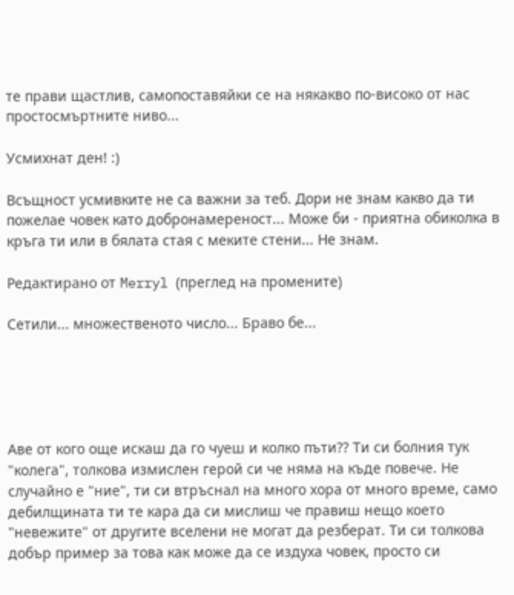те прави щастлив, самопоставяйки се на някакво по-високо от нас простосмъртните ниво...

Усмихнат ден! :)

Всъщност усмивките не са важни за теб. Дори не знам какво да ти пожелае човек като добронамереност... Може би - приятна обиколка в кръга ти или в бялата стая с меките стени... Не знам.

Редактирано от Merryl (преглед на промените)

Сетили... множественото число... Браво бе...





Аве от кого още искаш да го чуеш и колко пъти?? Ти си болния тук "колега", толкова измислен герой си че няма на къде повече. Не случайно е "ние", ти си втръснал на много хора от много време, само дебилщината ти те кара да си мислиш че правиш нещо което "невежите" от другите вселени не могат да резберат. Ти си толкова добър пример за това как може да се издуха човек, просто си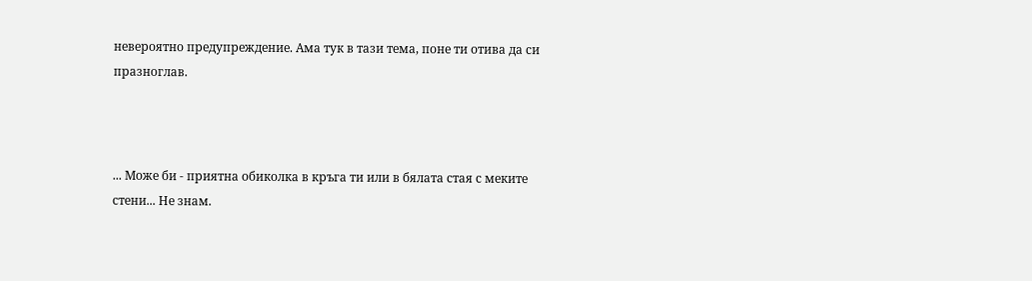невероятно предупреждение. Ама тук в тази тема, поне ти отива да си празноглав.



... Може би - приятна обиколка в кръга ти или в бялата стая с меките стени... Не знам.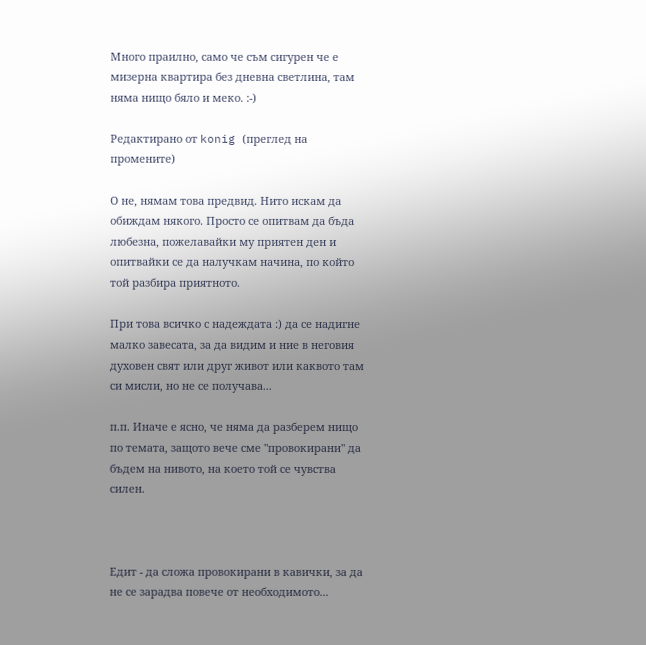Много праилно, само че съм сигурен че е мизерна квартира без дневна светлина, там няма нищо бяло и меко. :-)

Редактирано от konig (преглед на промените)

О не, нямам това предвид. Нито искам да обиждам някого. Просто се опитвам да бъда любезна, пожелавайки му приятен ден и опитвайки се да налучкам начина, по който той разбира приятното.

При това всичко с надеждата :) да се надигне малко завесата, за да видим и ние в неговия духовен свят или друг живот или каквото там си мисли, но не се получава...

п.п. Иначе е ясно, че няма да разберем нищо по темата, защото вече сме "провокирани" да бъдем на нивото, на което той се чувства силен.



Едит - да сложа провокирани в кавички, за да не се зарадва повече от необходимото...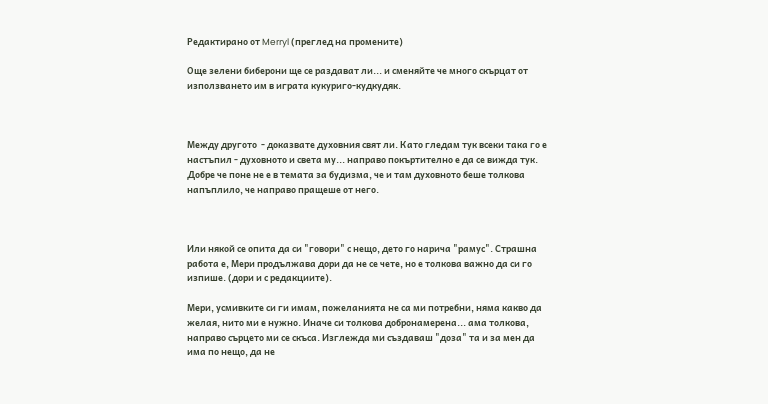Редактирано от Merryl (преглед на промените)

Още зелени биберони ще се раздават ли... и сменяйте че много скърцат от използването им в играта кукуриго-кудкудяк.



Между другото  - доказвате духовния свят ли. Като гледам тук всеки така го е настъпил - духовното и света му... направо покъртително е да се вижда тук. Добре че поне не е в темата за будизма, че и там духовното беше толкова напъплило, че направо пращеше от него.



Или някой се опита да си "говори" с нещо, дето го нарича "рамус". Страшна работа е, Мери продължава дори да не се чете, но е толкова важно да си го изпише. (дори и с редакциите).

Мери, усмивките си ги имам, пожеланията не са ми потребни, няма какво да желая, нито ми е нужно. Иначе си толкова добронамерена... ама толкова, направо сърцето ми се скъса. Изглежда ми създаваш "доза" та и за мен да има по нещо, да не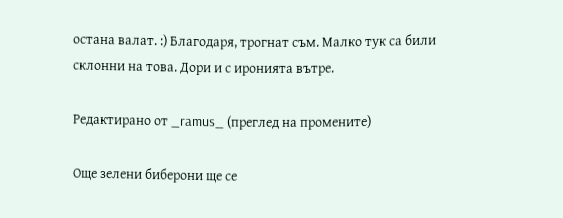остана валат. :) Благодаря, трогнат съм. Малко тук са били склонни на това. Дори и с иронията вътре.

Редактирано от _ramus_ (преглед на промените)

Още зелени биберони ще се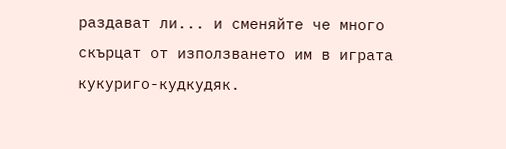раздават ли... и сменяйте че много скърцат от използването им в играта кукуриго-кудкудяк.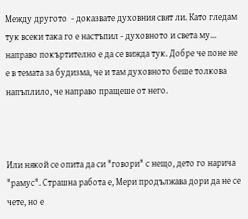Между другото  - доказвате духовния свят ли. Като гледам тук всеки така го е настъпил - духовното и света му... направо покъртително е да се вижда тук. Добре че поне не е в темата за будизма, че и там духовното беше толкова напъплило, че направо пращеше от него.



Или някой се опита да си "говори" с нещо, дето го нарича "рамус". Страшна работа е, Мери продължава дори да не се чете, но е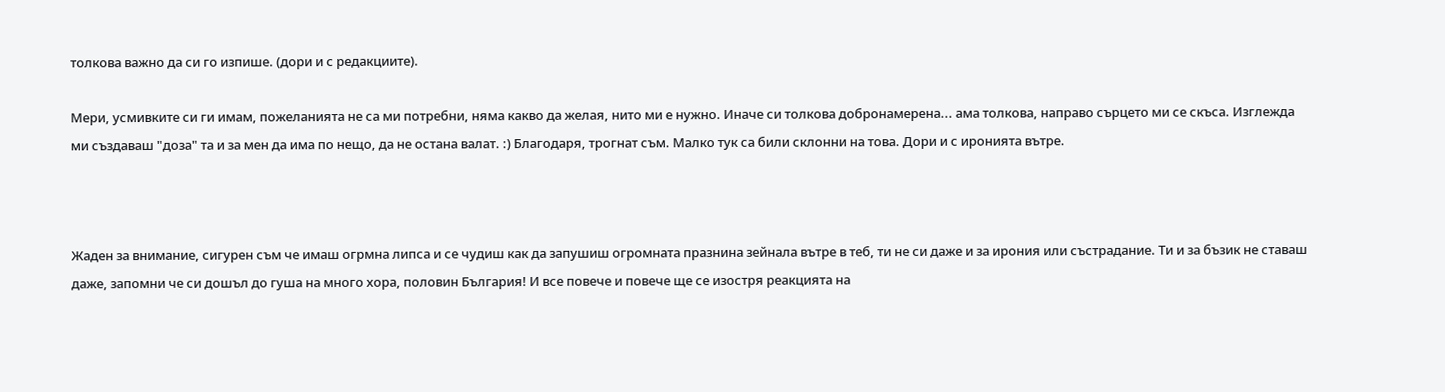толкова важно да си го изпише. (дори и с редакциите).

Мери, усмивките си ги имам, пожеланията не са ми потребни, няма какво да желая, нито ми е нужно. Иначе си толкова добронамерена... ама толкова, направо сърцето ми се скъса. Изглежда ми създаваш "доза" та и за мен да има по нещо, да не остана валат. :) Благодаря, трогнат съм. Малко тук са били склонни на това. Дори и с иронията вътре.



Жаден за внимание, сигурен съм че имаш огрмна липса и се чудиш как да запушиш огромната празнина зейнала вътре в теб, ти не си даже и за ирония или състрадание. Ти и за бъзик не ставаш даже, запомни че си дошъл до гуша на много хора, половин България! И все повече и повече ще се изостря реакцията на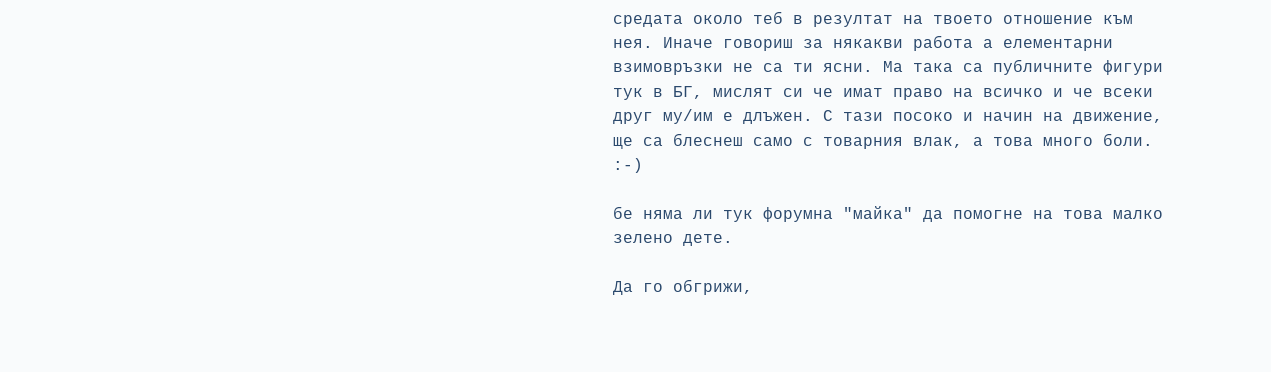средата около теб в резултат на твоето отношение към нея. Иначе говориш за някакви работа а елементарни взимовръзки не са ти ясни. Ма така са публичните фигури тук в БГ, мислят си че имат право на всичко и че всеки друг му/им е длъжен. С тази посоко и начин на движение, ще са блеснеш само с товарния влак, а това много боли. :-)

бе няма ли тук форумна "майка" да помогне на това малко зелено дете.

Да го обгрижи,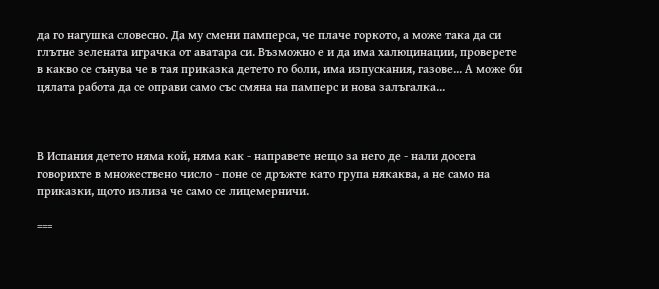да го нагушка словесно. Да му смени памперса, че плаче горкото, а може така да си глътне зелената играчка от аватара си. Възможно е и да има халюцинации, проверете в какво се сънува че в тая приказка детето го боли, има изпускания, газове... А може би цялата работа да се оправи само със смяна на памперс и нова залъгалка...



В Испания детето няма кой, няма как - направете нещо за него де - нали досега говорихте в множествено число - поне се дръжте като група някаква, а не само на приказки, щото излиза че само се лицемерничи.

===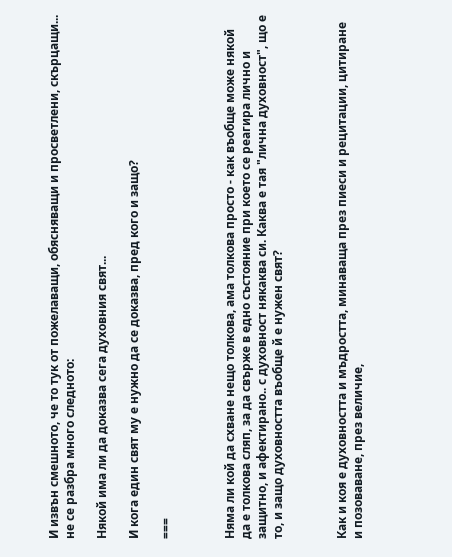И извън смешното, че то тук от пожелаващи, обясняващи и просветлени, скърцащи... не се разбра много следното:

Някой има ли да доказва сега духовния свят...

И кога един свят му е нужно да се доказва, пред кого и защо?

===



Няма ли кой да схване нещо толкова, ама толкова просто - как въобще може някой да е толкова сляп, за да свърже в едно състояние при което се реагира лично и защитно, и афектирано.. с духовност някаква си. Каква е тая "лична духовност", що е то, и защо духовността въобще й е нужен свят?



Как и коя е духовността и мъдростта, минаваща през пиеси и рецитации, цитиране и позоваване, през величие,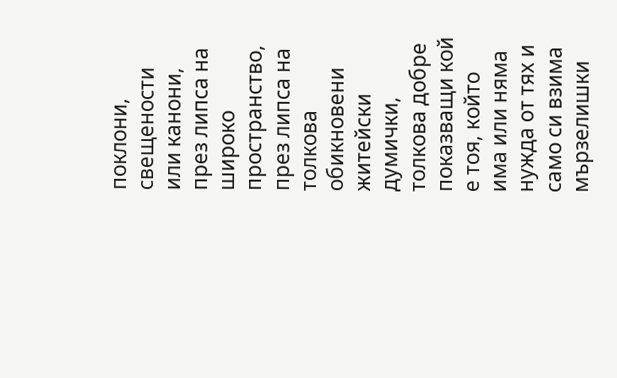поклони, свещености или канони, през липса на широко пространство, през липса на толкова обикновени житейски думички, толкова добре показващи кой е тоя, който има или няма нужда от тях и само си взима мързелишки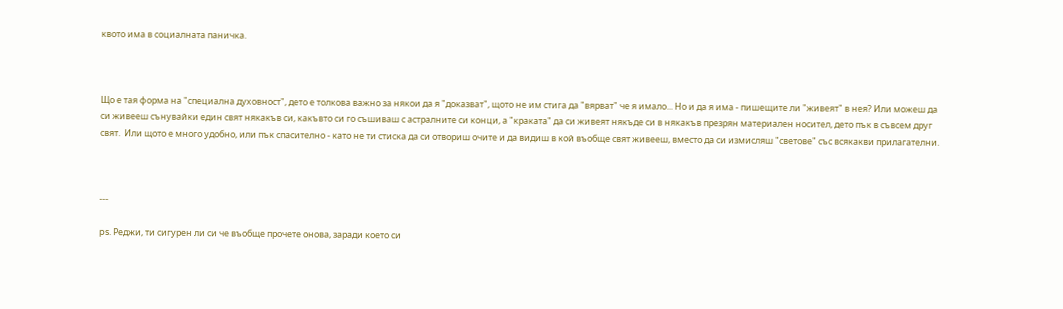квото има в социалната паничка.



Що е тая форма на "специална духовност", дето е толкова важно за някои да я "доказват", щото не им стига да "вярват" че я имало... Но и да я има - пишещите ли "живеят" в нея? Или можеш да си живееш сънувайки един свят някакъв си, какъвто си го съшиваш с астралните си конци, а "краката" да си живеят някъде си в някакъв презрян материален носител, дето пък в съвсем друг свят.  Или щото е много удобно, или пък спасително - като не ти стиска да си отвориш очите и да видиш в кой въобще свят живееш, вместо да си измисляш "светове" със всякакви прилагателни.



---

ps. Реджи, ти сигурен ли си че въобще прочете онова, заради което си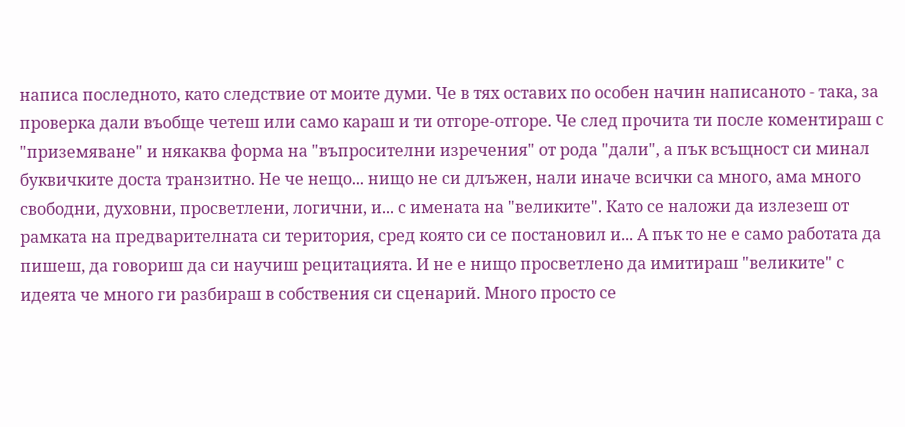написа последното, като следствие от моите думи. Че в тях оставих по особен начин написаното - така, за проверка дали въобще четеш или само караш и ти отгоре-отгоре. Че след прочита ти после коментираш с "приземяване" и някаква форма на "въпросителни изречения" от рода "дали", а пък всъщност си минал буквичките доста транзитно. Не че нещо... нищо не си длъжен, нали иначе всички са много, ама много свободни, духовни, просветлени, логични, и... с имената на "великите". Като се наложи да излезеш от рамката на предварителната си територия, сред която си се постановил и... А пък то не е само работата да пишеш, да говориш да си научиш рецитацията. И не е нищо просветлено да имитираш "великите" с идеята че много ги разбираш в собствения си сценарий. Много просто се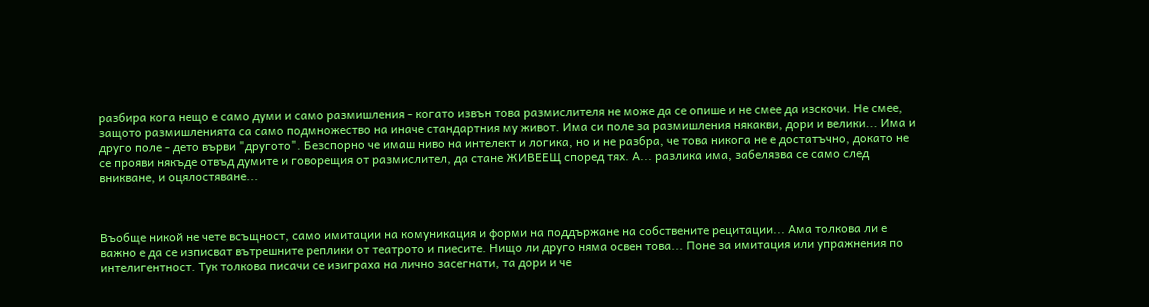разбира кога нещо е само думи и само размишления - когато извън това размислителя не може да се опише и не смее да изскочи. Не смее, защото размишленията са само подмножество на иначе стандартния му живот. Има си поле за размишления някакви, дори и велики... Има и друго поле - дето върви "другото". Безспорно че имаш ниво на интелект и логика, но и не разбра, че това никога не е достатъчно, докато не се прояви някъде отвъд думите и говорещия от размислител, да стане ЖИВЕЕЩ според тях. А... разлика има, забелязва се само след вникване, и оцялостяване...



Въобще никой не чете всъщност, само имитации на комуникация и форми на поддържане на собствените рецитации... Ама толкова ли е важно е да се изписват вътрешните реплики от театрото и пиесите. Нищо ли друго няма освен това... Поне за имитация или упражнения по интелигентност. Тук толкова писачи се изиграха на лично засегнати, та дори и че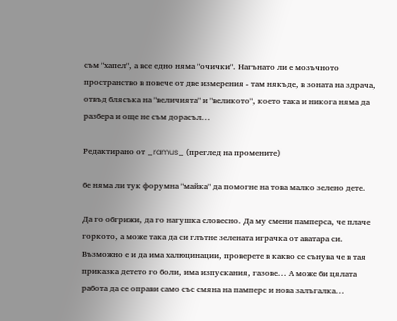съм "хапел", а все едно няма "очички". Нагънато ли е мозъчното пространство в повече от две измерения - там някъде, в зоната на здрача, отвъд блясъка на "величията" и "великото", което така и никога няма да разбера и още не съм дорасъл...

Редактирано от _ramus_ (преглед на промените)

бе няма ли тук форумна "майка" да помогне на това малко зелено дете.

Да го обгрижи, да го нагушка словесно. Да му смени памперса, че плаче горкото, а може така да си глътне зелената играчка от аватара си. Възможно е и да има халюцинации, проверете в какво се сънува че в тая приказка детето го боли, има изпускания, газове... А може би цялата работа да се оправи само със смяна на памперс и нова залъгалка...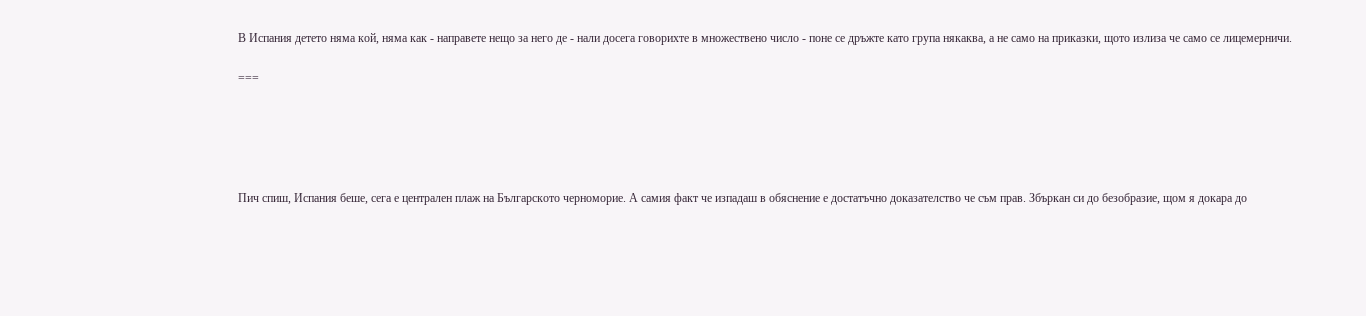В Испания детето няма кой, няма как - направете нещо за него де - нали досега говорихте в множествено число - поне се дръжте като група някаква, а не само на приказки, щото излиза че само се лицемерничи.

===





Пич спиш, Испания беше, сега е централен плаж на Българското черноморие. А самия факт че изпадаш в обяснение е достатъчно доказателство че съм прав. Збъркан си до безобразие, щом я докара до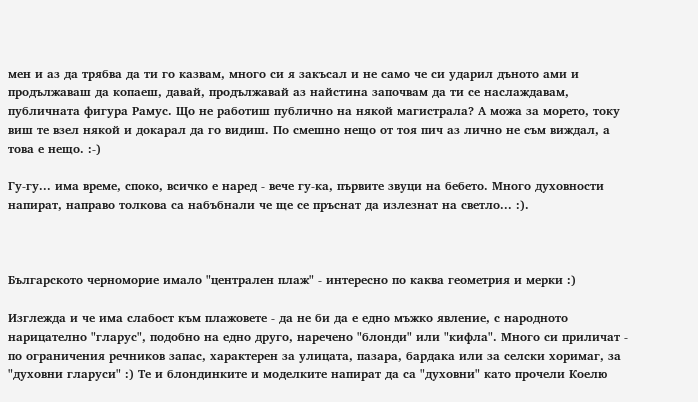мен и аз да трябва да ти го казвам, много си я закъсал и не само че си ударил дъното ами и продължаваш да копаеш, давай, продължавай аз найстина започвам да ти се наслаждавам, публичната фигура Рамус. Що не работиш публично на някой магистрала? А можа за морето, току виш те взел някой и докарал да го видиш. По смешно нещо от тоя пич аз лично не съм виждал, а това е нещо. :-)

Гу-гу... има време, споко, всичко е наред - вече гу-ка, първите звуци на бебето. Много духовности напират, направо толкова са набъбнали че ще се пръснат да излезнат на светло... :).



Българското черноморие имало "централен плаж" - интересно по каква геометрия и мерки :)

Изглежда и че има слабост към плажовете - да не би да е едно мъжко явление, с народното нарицателно "гларус", подобно на едно друго, наречено "блонди" или "кифла". Много си приличат - по ограничения речников запас, характерен за улицата, пазара, бардака или за селски хоримаг, за "духовни гларуси" :) Те и блондинките и моделките напират да са "духовни" като прочели Коелю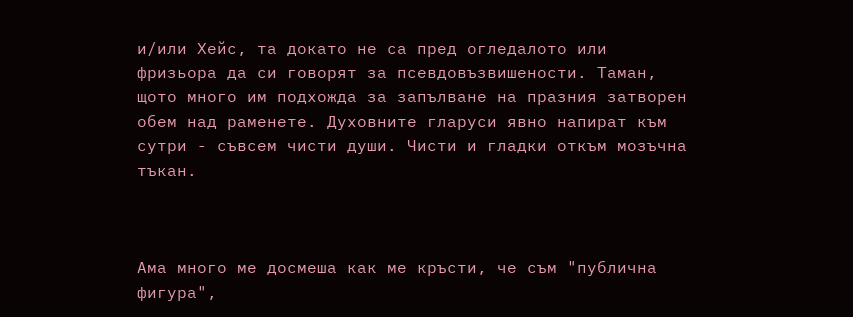и/или Хейс, та докато не са пред огледалото или фризьора да си говорят за псевдовъзвишености. Таман, щото много им подхожда за запълване на празния затворен обем над раменете. Духовните гларуси явно напират към сутри - съвсем чисти души. Чисти и гладки откъм мозъчна тъкан.



Ама много ме досмеша как ме кръсти, че съм "публична фигура",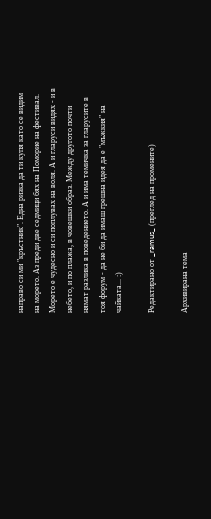направо си ми "кръстник". Една ризка да ти купя като се видим на морето. Аз преди две седмици бях на Поморие на фестивал. Морето е чудесно и си поплувах на воля. А и гларуси видях - и в небето, и по плажа, в човешки образ. Между другото почти нямат разлика в поведението. А и има темичка за гларусите в тоя форум - да не би да имаш грешна идея да е "мъжкия" на чайката... :)

Редактирано от _ramus_ (преглед на промените)

Архивирана тема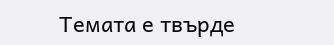Темата е твърде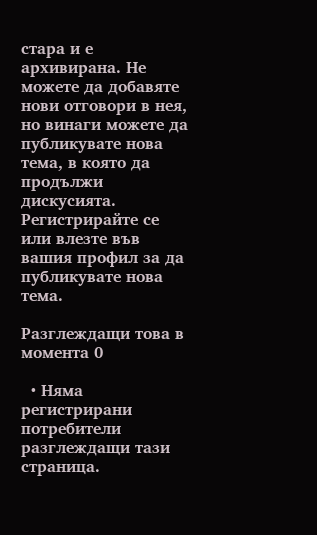стара и е архивирана. Не можете да добавяте нови отговори в нея, но винаги можете да публикувате нова тема, в която да продължи дискусията. Регистрирайте се или влезте във вашия профил за да публикувате нова тема.

Разглеждащи това в момента 0

  • Няма регистрирани потребители разглеждащи тази страница.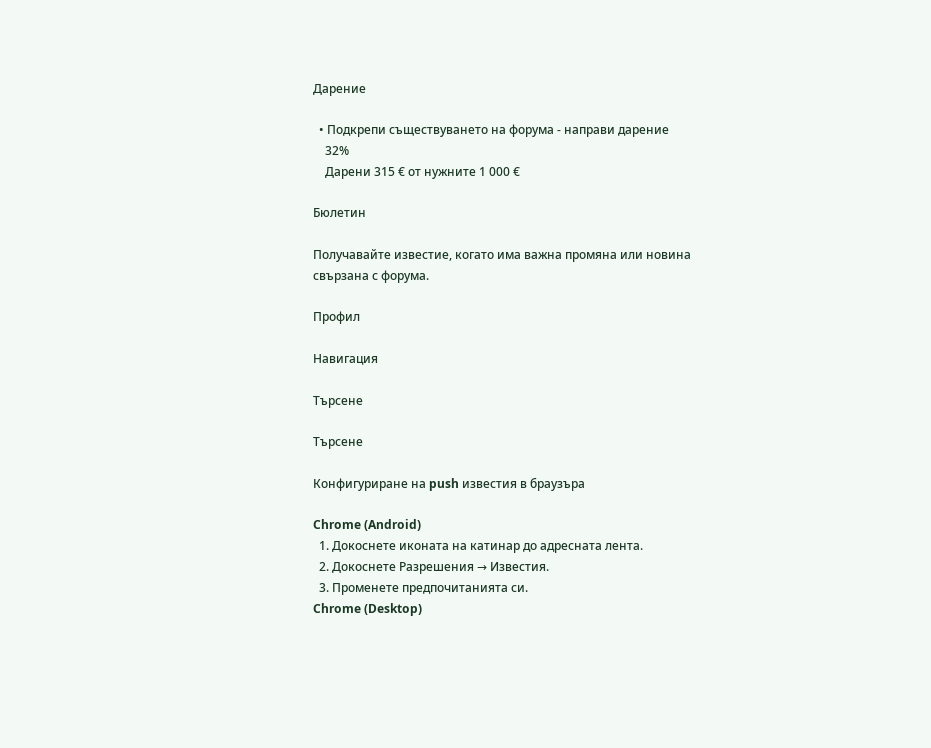Дарение

  • Подкрепи съществуването на форума - направи дарение
    32%
    Дарени 315 € от нужните 1 000 €

Бюлетин

Получавайте известие, когато има важна промяна или новина свързана с форума.

Профил

Навигация

Търсене

Търсене

Конфигуриране на push известия в браузъра

Chrome (Android)
  1. Докоснете иконата на катинар до адресната лента.
  2. Докоснете Разрешения → Известия.
  3. Променете предпочитанията си.
Chrome (Desktop)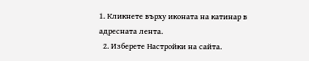1. Кликнете върху иконата на катинар в адресната лента.
  2. Изберете Настройки на сайта.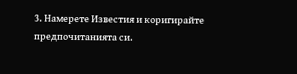3. Намерете Известия и коригирайте предпочитанията си.